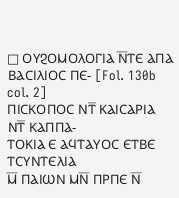□ ⲞⲨϨⲞⲘⲞⲖⲞⲄⲒⲀ Ⲛ̅ⲦⲈ ⲀⲠⲀ ⲂⲀⲤⲒⲖⲒⲞⲤ ⲠⲈ‐ [Fol. 130b col. 2]
ⲠⲒⲤⲔⲞⲠⲞⲤ ⲚⲦ̅ ⲔⲀⲒⲤⲀⲢⲒⲀ ⲚⲦ̅ ⲔⲀⲠⲠⲀ‐
ⲦⲞⲔⲒⲀ Ⲉ ⲀϤⲦⲀⲨⲞⲤ ⲈⲦⲂⲈ ⲦⲤⲨⲚⲦⲈⲖⲒⲀ
Ⲙ̅ ⲠⲀⲒⲰⲚ ⲘⲚ̅ ⲠⲢⲠⲈ Ⲛ̅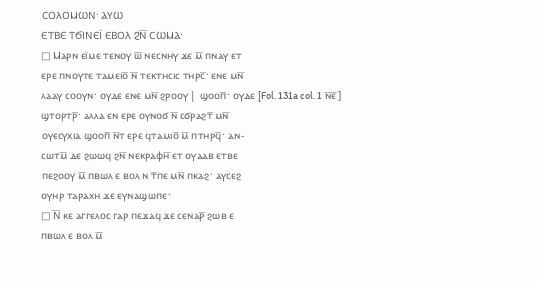ⲤⲞⲖⲞⲘⲰⲚ· ⲀⲨⲰ
ⲈⲦⲂⲈ ⲦϬⲒⲚⲈⲒ̈ ⲈⲂⲞⲖ ϨⲚ̅ ⲤⲰⲘⲀ·
□ Ⲙⲁⲣⲛ ⲉⲓ̈ⲙⲉ ⲧⲉⲛⲟⲩ ⲱ̅ ⲛⲉⲥⲛⲏⲩ ϫⲉ ⲙ̅ ⲡⲛⲁⲩ ⲉⲧ
ⲉⲣⲉ ⲡⲛⲟⲩⲧⲉ ⲧⲁⲙⲉⲓⲟ̅ ⲛ̅ ⲧⲉⲕⲧⲏⲥⲓⲥ ⲧⲏⲣⲥ̅· ⲉⲛⲉ ⲙⲛ̅
ⲗⲁⲁⲩ ⲥⲟⲟⲩⲛ· ⲟⲩⲇⲉ ⲉⲛⲉ ⲙⲛ̅ ϩⲣⲟⲟⲩ | ϣⲟⲟⲡ̅· ⲟⲩⲇⲉ [Fol. 131a col. 1 ⲛ̅ⲉ̅]
ϣⲧⲟⲣⲧⲣ̅· ⲁⲗⲗⲁ ⲉⲛ ⲉⲣⲉ ⲟⲩⲛⲟϭ ⲛ̅ ⲥϭⲣⲁϩⲧ̅ ⲙⲛ̅
ⲟⲩⲉⲥⲩⲭⲓⲁ ϣⲟⲟⲡ̅ ⲛ̅ⲧ ⲉⲣⲉ ϥⲧⲁⲙⲓⲟ̅ ⲙ̅ ⲡⲧⲏⲣϥ̅· ⲁⲛ‐
ⲥⲱⲧⲙ̅ ⲇⲉ ϩⲱⲱϥ ϩⲛ̅ ⲛⲉⲕⲣⲁⲫⲏ̅ ⲉⲧ ⲟⲩⲁⲁⲃ ⲉⲧⲃⲉ
ⲡⲉϩⲟⲟⲩ ⲙ̅ ⲡⲃⲱⲗ ⲉ ⲃⲟⲗ ⲛ ⲧ̅ⲡⲉ ⲙⲛ̅ ⲡⲕⲁϩ· ⲁⲩⲥⲉϩ
ⲟⲩⲏⲣ ⲧⲁⲣⲁⲭⲏ ϫⲉ ⲉⲩⲛⲁϣⲱⲡⲉ·
□ Ⲛ̅ ⲕⲉ ⲁⲅⲅⲉⲗⲟⲥ ⲅⲁⲣ ⲡⲉϫⲁϥ ϫⲉ ⲥⲉⲛⲁⲣ̅ ϩⲱⲃ ⲉ
ⲡⲃⲱⲗ ⲉ ⲃⲟⲗ ⲙ̅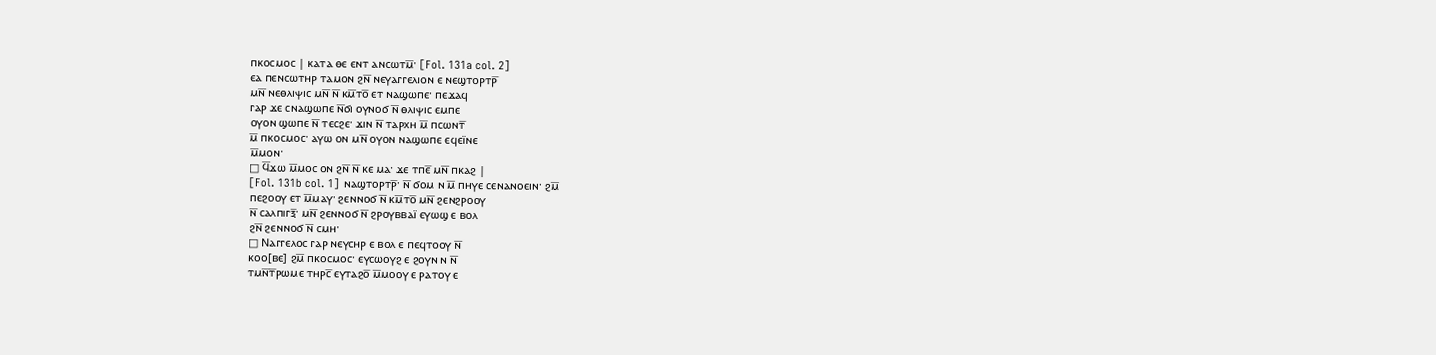ⲡⲕⲟⲥⲙⲟⲥ | ⲕⲁⲧⲁ ⲑⲉ ⲉⲛⲧ ⲁⲛⲥⲱⲧⲙ̅· [Fol. 131a col. 2]
ⲉⲁ ⲡⲉⲛⲥⲱⲧⲏⲣ ⲧⲁⲙⲟⲛ ϩⲛ̅ ⲛⲉⲩⲁⲅⲅⲉⲗⲓⲟⲛ ⲉ ⲛⲉϣⲧⲟⲣⲧⲣ̅
ⲙⲛ̅ ⲛⲉⲑⲗⲓⲯⲓⲥ ⲙⲛ̅ ⲛ̅ ⲕⲙ̅ⲧⲟ̅ ⲉⲧ ⲛⲁϣⲱⲡⲉ· ⲡⲉϫⲁϥ
ⲅⲁⲣ ϫⲉ ⲥⲛⲁϣⲱⲡⲉ ⲛ̅ϭⲓ ⲟⲩⲛⲟϭ ⲛ̅ ⲑⲗⲓⲯⲓⲥ ⲉⲙⲡⲉ
ⲟⲩⲟⲛ ϣⲱⲡⲉ ⲛ̅ ⲧⲉⲥϩⲉ· ϫⲓⲛ ⲛ̅ ⲧⲁⲣⲭⲏ ⲙ̅ ⲡⲥⲱⲛⲧ̅
ⲙ̅ ⲡⲕⲟⲥⲙⲟⲥ· ⲁⲩⲱ ⲟⲛ ⲙⲛ̅ ⲟⲩⲟⲛ ⲛⲁϣⲱⲡⲉ ⲉϥⲉⲓ̈ⲛⲉ
ⲙ̅ⲙⲟⲛ·
□ Ϥ̅ϫⲱ ⲙ̅ⲙⲟⲥ ⲟⲛ ϩⲛ̅ ⲛ̅ ⲕⲉ ⲙⲁ· ϫⲉ ⲧⲡⲉ̅ ⲙⲛ̅ ⲡⲕⲁϩ |
[Fol. 131b col. 1] ⲛⲁϣⲧⲟⲣⲧⲣ̅· ⲛ̅ ϭⲟⲙ ⲛ ⲙ̅ ⲡⲏⲩⲉ ⲥⲉⲛⲁⲛⲟⲉⲓⲛ· ϩⲙ̅
ⲡⲉϩⲟⲟⲩ ⲉⲧ ⲙ̅ⲙⲁⲩ· ϩⲉⲛⲛⲟϭ ⲛ̅ ⲕⲙ̅ⲧⲟ̅ ⲙⲛ̅ ϩⲉⲛϩⲣⲟⲟⲩ
ⲛ̅ ⲥⲁⲗⲡⲓⲅⲝ̅· ⲙⲛ̅ ϩⲉⲛⲛⲟϭ ⲛ̅ ϩⲣⲟⲩⲃⲃⲁⲓ̈ ⲉⲩⲱϣ ⲉ ⲃⲟⲗ
ϩⲛ̅ ϩⲉⲛⲛⲟϭ ⲛ̅ ⲥⲙⲏ·
□ Ⲛⲁⲅⲅⲉⲗⲟⲥ ⲅⲁⲣ ⲛⲉⲩⲥⲏⲣ ⲉ ⲃⲟⲗ ⲉ ⲡⲉϥⲧⲟⲟⲩ ⲛ̅
ⲕⲟⲟ[ⲃⲉ] ϩⲙ̅ ⲡⲕⲟⲥⲙⲟⲥ· ⲉⲩⲥⲱⲟⲩϩ ⲉ ϩⲟⲩⲛ ⲛ ⲛ̅
ⲧⲙⲛ̅ⲧ̅ⲣⲱⲙⲉ ⲧⲏⲣⲥ̅ ⲉⲩⲧⲁϩⲟ̅ ⲙ̅ⲙⲟⲟⲩ ⲉ ⲣⲁⲧⲟⲩ ⲉ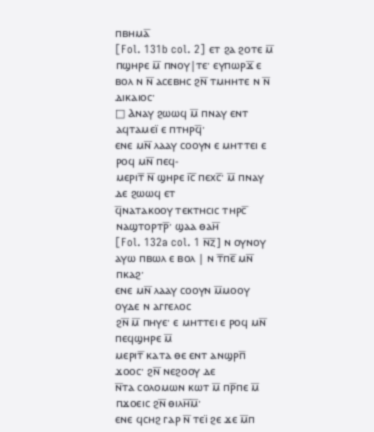ⲡⲃⲏⲙⲁ̅
[Fol. 131b col. 2] ⲉⲧ ϩⲁ ϩⲟⲧⲉ ⲙ̅ ⲡϣⲏⲣⲉ ⲙ̅ ⲡⲛⲟⲩ|ⲧⲉ· ⲉⲩⲡⲱⲣϫ̅ ⲉ
ⲃⲟⲗ ⲛ ⲛ̅ ⲁⲥⲉⲃⲏⲥ ϩⲛ̅ ⲧⲙⲏⲏⲧⲉ ⲛ ⲛ̅ ⲇⲓⲕⲁⲓⲟⲥ·
□ Ⲁⲛⲁⲩ ϩⲱⲱϥ ⲙ̅ ⲡⲛⲁⲩ ⲉⲛⲧ ⲁϥⲧⲁⲙⲉⲓ̈ ⲉ ⲡⲧⲏⲣϥ̅·
ⲉⲛⲉ ⲙⲛ̅ ⲗⲁⲁⲩ ⲥⲟⲟⲩⲛ ⲉ ⲙⲏⲧⲧⲉⲓ ⲉ ⲣⲟϥ ⲙⲛ̅ ⲡⲉϥ‐
ⲙⲉⲣⲓⲧ̅ ⲛ̅ ϣⲏⲣⲉ ⲓ̅ⲥ̅ ⲡⲉⲭⲥ̅· ⲙ̅ ⲡⲛⲁⲩ ⲇⲉ ϩⲱⲱϥ ⲉⲧ
ϥ̅ⲛⲁⲧⲁⲕⲟⲟⲩ ⲧⲉⲕⲧⲏⲥⲓⲥ ⲧⲏⲣⲥ̅ ⲛⲁϣⲧⲟⲣⲧⲣ̅· ϣⲁⲁ ⲑⲁⲏ̅
[Fol. 132a col. 1 ⲛ̅ⲍ̅] ⲛ ⲟⲩⲛⲟⲩ ⲁⲩⲱ ⲡⲃⲱⲗ ⲉ ⲃⲟⲗ | ⲛ ⲧ̅ⲡⲉ̅ ⲙⲛ̅ ⲡⲕⲁϩ·
ⲉⲛⲉ ⲙⲛ̅ ⲗⲁⲁⲩ ⲥⲟⲟⲩⲛ ⲙ̅ⲙⲟⲟⲩ ⲟⲩⲇⲉ ⲛ ⲁⲅⲅⲉⲗⲟⲥ
ϩⲛ̅ ⲙ̅ ⲡⲏⲩⲉ· ⲉ ⲙⲏⲧⲧⲉⲓ ⲉ ⲣⲟϥ ⲙⲛ̅ ⲡⲉϥϣⲏⲣⲉ ⲙ̅
ⲙⲉⲣⲓⲧ̅ ⲕⲁⲧⲁ ⲑⲉ ⲉⲛⲧ ⲁⲛϣⲣⲡ̅ ϫⲟⲟⲥ· ϩⲛ̅ ⲛⲉϩⲟⲟⲩ ⲇⲉ
ⲛ̅ⲧⲁ ⲥⲟⲗⲟⲙⲱⲛ ⲕⲱⲧ ⲙ̅ ⲡⲣ̅ⲡⲉ ⲙ̅ ⲡϫⲟⲉⲓⲥ ϩⲛ̅ ⲑⲓⲗⲏ̅ⲙ̅·
ⲉⲛⲉ ϥⲥⲏϩ ⲅⲁⲣ ⲛ̅ ⲧⲉⲓ̈ ϩⲉ ϫⲉ ⲙ̅ⲡ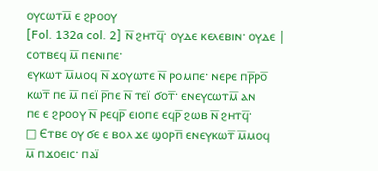ⲟⲩⲥⲱⲧⲙ̅ ⲉ ϩⲣⲟⲟⲩ
[Fol. 132a col. 2] ⲛ̅ ϩⲏⲧϥ̅· ⲟⲩⲇⲉ ⲕⲉⲗⲉⲃⲓⲛ· ⲟⲩⲇⲉ | ⲥⲟⲧⲃⲉϥ ⲙ̅ ⲡⲉⲛⲓⲡⲉ·
ⲉⲩⲕⲱⲧ ⲙ̅ⲙⲟϥ ⲛ̅ ϫⲟⲩⲱⲧⲉ ⲛ̅ ⲣⲟⲙⲡⲉ· ⲛⲉⲣⲉ ⲡⲣ̅ⲣⲟ̅
ⲕⲱⲧ̅ ⲡⲉ ⲙ̅ ⲡⲉⲓ̈ ⲣ̅ⲡⲉ ⲛ̅ ⲧⲉⲓ̈ ϭⲟⲧ̅· ⲉⲛⲉⲩⲥⲱⲧⲙ̅ ⲁⲛ
ⲡⲉ ⲉ ϩⲣⲟⲟⲩ ⲛ̅ ⲣⲉϥⲣ̅ ⲉⲓⲟⲡⲉ ⲉϥⲣ̅ ϩⲱⲃ ⲛ̅ ϩⲏⲧϥ̅·
□ Ⲉⲧⲃⲉ ⲟⲩ ϭⲉ ⲉ ⲃⲟⲗ ϫⲉ ϣⲟⲣⲡ̅ ⲉⲛⲉⲩⲕⲱⲧ̅ ⲙ̅ⲙⲟϥ
ⲙ̅ ⲡϫⲟⲉⲓⲥ· ⲡⲁⲓ̈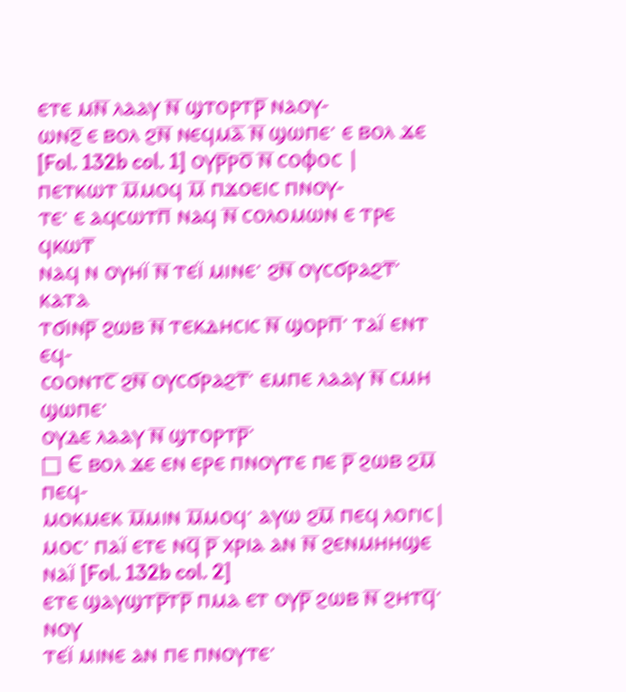ⲉⲧⲉ ⲙⲛ̅ ⲗⲁⲁⲩ ⲛ̅ ϣⲧⲟⲣⲧⲣ̅ ⲛⲁⲟⲩ‐
ⲱⲛϩ̅ ⲉ ⲃⲟⲗ ϩⲛ̅ ⲛⲉϥⲙⲁ̅ ⲛ̅ ϣⲱⲡⲉ· ⲉ ⲃⲟⲗ ϫⲉ
[Fol. 132b col. 1] ⲟⲩⲣ̅ⲣⲟ̅ ⲛ̅ ⲥⲟⲫⲟⲥ | ⲡⲉⲧⲕⲱⲧ ⲙ̅ⲙⲟϥ ⲙ̅ ⲡϫⲟⲉⲓⲥ ⲡⲛⲟⲩ‐
ⲧⲉ· ⲉ ⲁϥⲥⲱⲧⲡ̅ ⲛⲁϥ ⲛ̅ ⲥⲟⲗⲟⲙⲱⲛ ⲉ ⲧⲣⲉ ϥⲕⲱⲧ̅
ⲛⲁϥ ⲛ ⲟⲩⲏⲓ̈ ⲛ̅ ⲧⲉⲓ̈ ⲙⲓⲛⲉ· ϩⲛ̅ ⲟⲩⲥϭⲣⲁϩⲧ̅· ⲕⲁⲧⲁ
ⲧϭⲓⲛⲣ̅ ϩⲱⲃ ⲛ̅ ⲧⲉⲕⲇⲏⲥⲓⲥ ⲛ̅ ϣⲟⲣⲡ̅· ⲧⲁⲓ̈ ⲉⲛⲧ ⲉϥ‐
ⲥⲟⲟⲛⲧⲥ̅ ϩⲛ̅ ⲟⲩⲥϭⲣⲁϩⲧ̅· ⲉⲙⲡⲉ ⲗⲁⲁⲩ ⲛ̅ ⲥⲙⲏ ϣⲱⲡⲉ·
ⲟⲩⲇⲉ ⲗⲁⲁⲩ ⲛ̅ ϣⲧⲟⲣⲧⲣ̅·
□ Ⲉ ⲃⲟⲗ ϫⲉ ⲉⲛ ⲉⲣⲉ ⲡⲛⲟⲩⲧⲉ ⲡⲉ ⲣ̅ ϩⲱⲃ ϩⲙ̅ ⲡⲉϥ‐
ⲙⲟⲕⲙⲉⲕ ⲙ̅ⲙⲓⲛ ⲙ̅ⲙⲟϥ· ⲁⲩⲱ ϩⲙ̅ ⲡⲉϥ ⲗⲟⲅⲓⲥ|
ⲙⲟⲥ· ⲡⲁⲓ̈ ⲉⲧⲉ ⲛϥ̅ ⲣ̅ ⲭⲣⲓⲁ ⲁⲛ ⲛ̅ ϩⲉⲛⲙⲏⲏϣⲉ ⲛⲁⲓ̈ [Fol. 132b col. 2]
ⲉⲧⲉ ϣⲁⲩϣⲧⲣ̅ⲧⲣ̅ ⲡⲙⲁ ⲉⲧ ⲟⲩⲣ̅ ϩⲱⲃ ⲛ̅ ϩⲏⲧϥ̅· ⲛⲟⲩ
ⲧⲉⲓ̈ ⲙⲓⲛⲉ ⲁⲛ ⲡⲉ ⲡⲛⲟⲩⲧⲉ·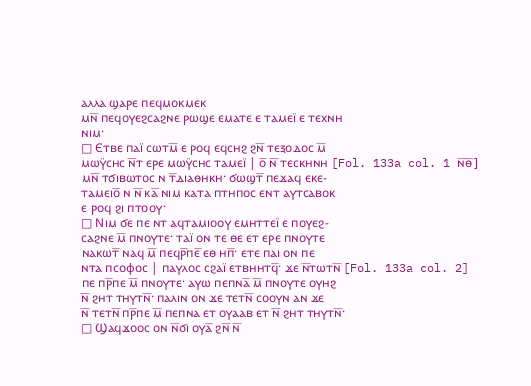ⲁⲗⲗⲁ ϣⲁⲣⲉ ⲡⲉϥⲙⲟⲕⲙⲉⲕ
ⲙⲛ̅ ⲡⲉϥⲟⲩⲉϩⲥⲁϩⲛⲉ ⲣⲱϣⲉ ⲉⲙⲁⲧⲉ ⲉ ⲧⲁⲙⲉⲓ̈ ⲉ ⲧⲉⲭⲛⲏ
ⲛⲓⲙ·
□ Ⲉⲧⲃⲉ ⲡⲁⲓ̈ ⲥⲱⲧⲙ̅ ⲉ ⲣⲟϥ ⲉϥⲥⲏϩ ϩⲛ̅ ⲧⲉⲝⲟⲇⲟⲥ ⲙ̅
ⲙⲱⲩ̈ⲥⲏⲥ ⲛ̅ⲧ ⲉⲣⲉ ⲙⲱⲩ̈ⲥⲏⲥ ⲧⲁⲙⲉⲓ̈ | ⲟ̅ ⲛ̅ ⲧⲉⲥⲕⲏⲛⲏ [Fol. 133a col. 1 ⲛ̅ⲑ̅]
ⲙⲛ̅ ⲧϭⲓⲃⲱⲧⲟⲥ ⲛ ⲧ̅ⲇⲓⲁⲑⲏⲕⲏ· ϭⲱϣⲧ̅ ⲡⲉϫⲁϥ ⲉⲕⲉ‐
ⲧⲁⲙⲉⲓⲟ̅ ⲛ ⲛ̅ ⲕⲁ̅ ⲛⲓⲙ ⲕⲁⲧⲁ ⲡⲧⲏⲡⲟⲥ ⲉⲛⲧ ⲁⲩⲧⲥⲁⲃⲟⲕ
ⲉ ⲣⲟϥ ϩⲓ ⲡⲧⲟⲟⲩ·
□ Ⲛⲓⲙ ϭⲉ ⲡⲉ ⲛⲧ ⲁϥⲧⲁⲙⲓⲟⲟⲩ ⲉⲙⲏⲧⲧⲉⲓ̈ ⲉ ⲡⲟⲩⲉϩ‐
ⲥⲁϩⲛⲉ ⲙ̅ ⲡⲛⲟⲩⲧⲉ· ⲧⲁⲓ̈ ⲟⲛ ⲧⲉ ⲑⲉ ⲉⲧ ⲉⲣⲉ ⲡⲛⲟⲩⲧⲉ
ⲛⲁⲕⲱⲧ̅ ⲛⲁϥ ⲙ̅ ⲡⲉϥⲣ̅ⲡⲉ̅ ⲉⲑ ⲏⲡ̅· ⲉⲧⲉ ⲡⲁⲓ ⲟⲛ ⲡⲉ
ⲛⲧⲁ ⲡⲥⲟⲫⲟⲥ | ⲡⲁⲩⲗⲟⲥ ⲥϩⲁⲓ̈ ⲉⲧⲃⲏⲏⲧϥ̅· ϫⲉ ⲛ̅ⲧⲱⲧⲛ̅ [Fol. 133a col. 2]
ⲡⲉ ⲡⲣ̅ⲡⲉ ⲙ̅ ⲡⲛⲟⲩⲧⲉ· ⲁⲩⲱ ⲡⲉⲡⲛⲁ̅ ⲙ̅ ⲡⲛⲟⲩⲧⲉ ⲟⲩⲏϩ
ⲛ̅ ϩⲏⲧ ⲧⲏⲩⲧⲛ̅· ⲡⲁⲗⲓⲛ ⲟⲛ ϫⲉ ⲧⲉⲧⲛ̅ ⲥⲟⲟⲩⲛ ⲁⲛ ϫⲉ
ⲛ̅ ⲧⲉⲧⲛ̅ ⲡⲣ̅ⲡⲉ ⲙ̅ ⲡⲉⲡⲛⲁ ⲉⲧ ⲟⲩⲁⲁⲃ ⲉⲧ ⲛ̅ ϩⲏⲧ ⲧⲏⲩⲧⲛ̅·
□ Ϣⲁϥϫⲟⲟⲥ ⲟⲛ ⲛ̅ϭⲓ ⲟⲩⲁ̅ ϩⲛ̅ ⲛ̅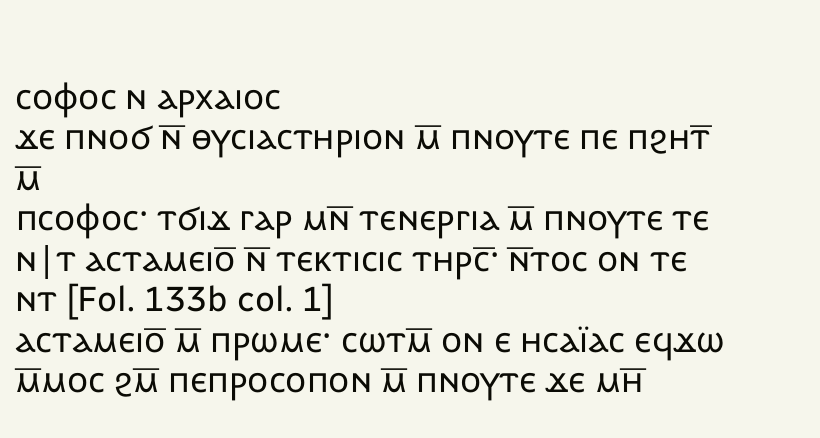ⲥⲟⲫⲟⲥ ⲛ ⲁⲣⲭⲁⲓⲟⲥ
ϫⲉ ⲡⲛⲟϭ ⲛ̅ ⲑⲩⲥⲓⲁⲥⲧⲏⲣⲓⲟⲛ ⲙ̅ ⲡⲛⲟⲩⲧⲉ ⲡⲉ ⲡϩⲏⲧ̅ ⲙ̅
ⲡⲥⲟⲫⲟⲥ· ⲧϭⲓϫ ⲅⲁⲣ ⲙⲛ̅ ⲧⲉⲛⲉⲣⲅⲓⲁ ⲙ̅ ⲡⲛⲟⲩⲧⲉ ⲧⲉ
ⲛ|ⲧ ⲁⲥⲧⲁⲙⲉⲓⲟ̅ ⲛ̅ ⲧⲉⲕⲧⲓⲥⲓⲥ ⲧⲏⲣⲥ̅· ⲛ̅ⲧⲟⲥ ⲟⲛ ⲧⲉ ⲛⲧ [Fol. 133b col. 1]
ⲁⲥⲧⲁⲙⲉⲓⲟ̅ ⲙ̅ ⲡⲣⲱⲙⲉ· ⲥⲱⲧⲙ̅ ⲟⲛ ⲉ ⲏⲥⲁⲓ̈ⲁⲥ ⲉϥϫⲱ
ⲙ̅ⲙⲟⲥ ϩⲙ̅ ⲡⲉⲡⲣⲟⲥⲟⲡⲟⲛ ⲙ̅ ⲡⲛⲟⲩⲧⲉ ϫⲉ ⲙⲏ̅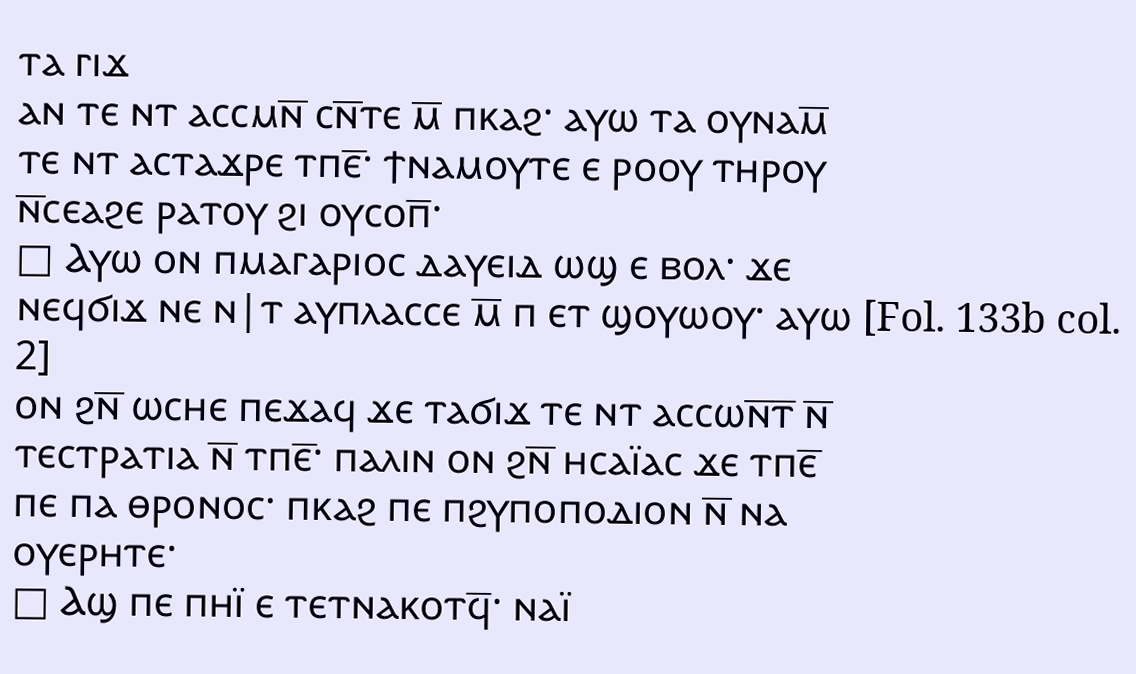ⲧⲁ ⲅⲓϫ
ⲁⲛ ⲧⲉ ⲛⲧ ⲁⲥⲥⲙⲛ̅ ⲥⲛ̅ⲧⲉ ⲙ̅ ⲡⲕⲁϩ· ⲁⲩⲱ ⲧⲁ ⲟⲩⲛⲁⲙ̅
ⲧⲉ ⲛⲧ ⲁⲥⲧⲁϫⲣⲉ ⲧⲡⲉ̅· ϯⲛⲁⲙⲟⲩⲧⲉ ⲉ ⲣⲟⲟⲩ ⲧⲏⲣⲟⲩ
ⲛ̅ⲥⲉⲁϩⲉ ⲣⲁⲧⲟⲩ ϩⲓ ⲟⲩⲥⲟⲡ̅·
□ Ⲁⲩⲱ ⲟⲛ ⲡⲙⲁⲅⲁⲣⲓⲟⲥ ⲇⲁⲩⲉⲓⲇ ⲱϣ ⲉ ⲃⲟⲗ· ϫⲉ
ⲛⲉϥϭⲓϫ ⲛⲉ ⲛ|ⲧ ⲁⲩⲡⲗⲁⲥⲥⲉ ⲙ̅ ⲡ ⲉⲧ ϣⲟⲩⲱⲟⲩ· ⲁⲩⲱ [Fol. 133b col. 2]
ⲟⲛ ϩⲛ̅ ⲱⲥⲏⲉ ⲡⲉϫⲁϥ ϫⲉ ⲧⲁϭⲓϫ ⲧⲉ ⲛⲧ ⲁⲥⲥⲱⲛ̅ⲧ̅ ⲛ̅
ⲧⲉⲥⲧⲣⲁⲧⲓⲁ ⲛ̅ ⲧⲡⲉ̅· ⲡⲁⲗⲓⲛ ⲟⲛ ϩⲛ̅ ⲏⲥⲁⲓ̈ⲁⲥ ϫⲉ ⲧⲡⲉ̅
ⲡⲉ ⲡⲁ ⲑⲣⲟⲛⲟⲥ· ⲡⲕⲁϩ ⲡⲉ ⲡϩⲩⲡⲟⲡⲟⲇⲓⲟⲛ ⲛ̅ ⲛⲁ
ⲟⲩⲉⲣⲏⲧⲉ·
□ Ⲁϣ ⲡⲉ ⲡⲏⲓ̈ ⲉ ⲧⲉⲧⲛⲁⲕⲟⲧϥ̅· ⲛⲁⲓ̈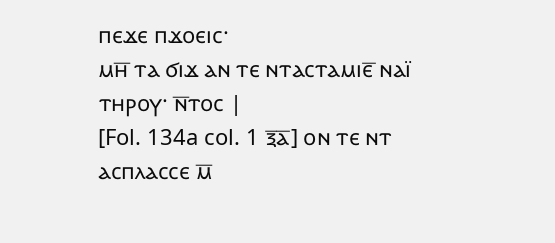ⲡⲉϫⲉ ⲡϫⲟⲉⲓⲥ·
ⲙⲏ̅ ⲧⲁ ϭⲓϫ ⲁⲛ ⲧⲉ ⲛⲧⲁⲥⲧⲁⲙⲓⲉ̅ ⲛⲁⲓ̈ ⲧⲏⲣⲟⲩ· ⲛ̅ⲧⲟⲥ |
[Fol. 134a col. 1 ⲝ̅ⲁ̅] ⲟⲛ ⲧⲉ ⲛⲧ ⲁⲥⲡⲗⲁⲥⲥⲉ ⲙ̅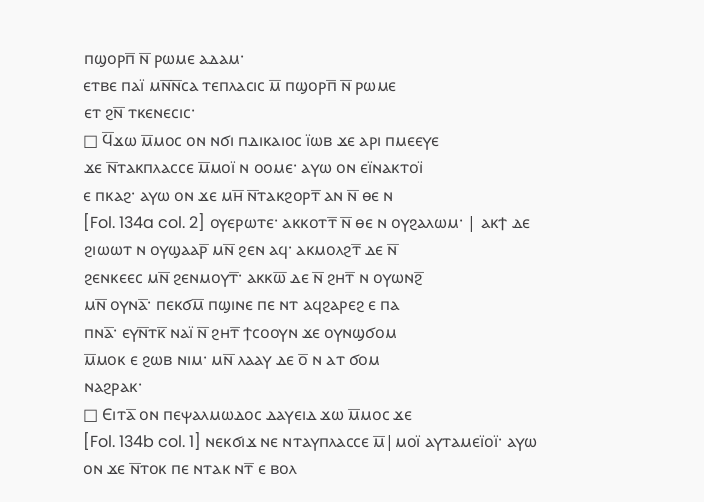ⲡϣⲟⲣⲡ̅ ⲛ̅ ⲣⲱⲙⲉ ⲁⲇⲁⲙ·
ⲉⲧⲃⲉ ⲡⲁⲓ̈ ⲙⲛ̅ⲛ̅ⲥⲁ ⲧⲉⲡⲗⲁⲥⲓⲥ ⲙ̅ ⲡϣⲟⲣⲡ̅ ⲛ̅ ⲣⲱⲙⲉ
ⲉⲧ ϩⲛ̅ ⲧⲕⲉⲛⲉⲥⲓⲥ·
□ Ϥ̅ϫⲱ ⲙ̅ⲙⲟⲥ ⲟⲛ ⲛϭⲓ ⲡⲇⲓⲕⲁⲓⲟⲥ ⲓ̈ⲱⲃ ϫⲉ ⲁⲣⲓ ⲡⲙⲉⲉⲩⲉ
ϫⲉ ⲛ̅ⲧⲁⲕⲡⲗⲁⲥⲥⲉ ⲙ̅ⲙⲟⲓ̈ ⲛ ⲟⲟⲙⲉ· ⲁⲩⲱ ⲟⲛ ⲉⲓ̈ⲛⲁⲕⲧⲟⲓ̈
ⲉ ⲡⲕⲁϩ· ⲁⲩⲱ ⲟⲛ ϫⲉ ⲙⲏ̅ ⲛ̅ⲧⲁⲕϩⲟⲣⲧ̅ ⲁⲛ ⲛ̅ ⲑⲉ ⲛ
[Fol. 134a col. 2] ⲟⲩⲉⲣⲱⲧⲉ· ⲁⲕⲕⲟⲧⲧ̅ ⲛ̅ ⲑⲉ ⲛ ⲟⲩϩⲁⲗⲱⲙ· | ⲁⲕϯ ⲇⲉ
ϩⲓⲱⲱⲧ ⲛ ⲟⲩϣⲁⲁⲣ̅ ⲙⲛ̅ ϩⲉⲛ ⲁϥ· ⲁⲕⲙⲟⲗϩⲧ̅ ⲇⲉ ⲛ̅
ϩⲉⲛⲕⲉⲉⲥ ⲙⲛ̅ ϩⲉⲛⲙⲟⲩⲧ̅· ⲁⲕⲕⲱ̅ ⲇⲉ ⲛ̅ ϩⲏⲧ̅ ⲛ ⲟⲩⲱⲛϩ̅
ⲙⲛ̅ ⲟⲩⲛⲁ̅· ⲡⲉⲕϭⲙ̅ ⲡϣⲓⲛⲉ ⲡⲉ ⲛⲧ ⲁϥϩⲁⲣⲉϩ ⲉ ⲡⲁ
ⲡⲛⲁ̅· ⲉⲩⲛ̅ⲧⲕ̅ ⲛⲁⲓ̈ ⲛ̅ ϩⲏⲧ̅ ϯⲥⲟⲟⲩⲛ ϫⲉ ⲟⲩⲛϣϭⲟⲙ
ⲙ̅ⲙⲟⲕ ⲉ ϩⲱⲃ ⲛⲓⲙ· ⲙⲛ̅ ⲗⲁⲁⲩ ⲇⲉ ⲟ̅ ⲛ ⲁⲧ ϭⲟⲙ
ⲛⲁϩⲣⲁⲕ·
□ Ⲉⲓⲧⲁ̅ ⲟⲛ ⲡⲉⲯⲁⲗⲙⲱⲇⲟⲥ ⲇⲁⲩⲉⲓⲇ ϫⲱ ⲙ̅ⲙⲟⲥ ϫⲉ
[Fol. 134b col. 1] ⲛⲉⲕϭⲓϫ ⲛⲉ ⲛⲧⲁⲩⲡⲗⲁⲥⲥⲉ ⲙ̅|ⲙⲟⲓ̈ ⲁⲩⲧⲁⲙⲉⲓ̈ⲟⲓ̈· ⲁⲩⲱ
ⲟⲛ ϫⲉ ⲛ̅ⲧⲟⲕ ⲡⲉ ⲛⲧⲁⲕ ⲛⲧ̅ ⲉ ⲃⲟⲗ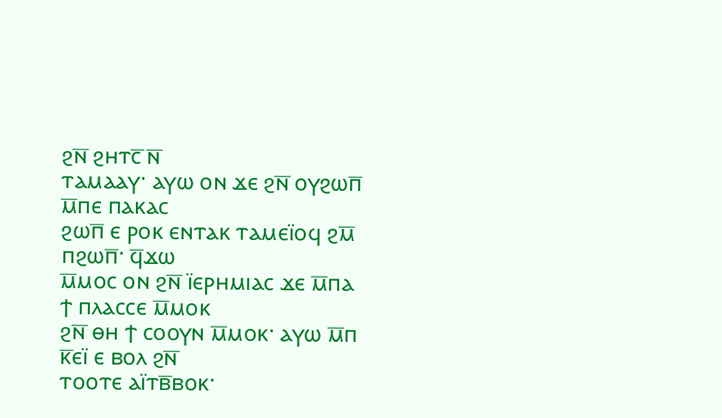ϩⲛ̅ ϩⲏⲧⲥ̅ ⲛ̅
ⲧⲁⲙⲁⲁⲩ· ⲁⲩⲱ ⲟⲛ ϫⲉ ϩⲛ̅ ⲟⲩϩⲱⲡ̅ ⲙ̅ⲡⲉ ⲡⲁⲕⲁⲥ
ϩⲱⲡ̅ ⲉ ⲣⲟⲕ ⲉⲛⲧⲁⲕ ⲧⲁⲙⲉⲓ̈ⲟϥ ϩⲙ̅ ⲡϩⲱⲡ̅· ϥ̅ϫⲱ
ⲙ̅ⲙⲟⲥ ⲟⲛ ϩⲛ̅ ⲓ̈ⲉⲣⲏⲙⲓⲁⲥ ϫⲉ ⲙ̅ⲡⲁ ϯ ⲡⲗⲁⲥⲥⲉ ⲙ̅ⲙⲟⲕ
ϩⲛ̅ ⲑⲏ ϯ ⲥⲟⲟⲩⲛ ⲙ̅ⲙⲟⲕ· ⲁⲩⲱ ⲙ̅ⲡ ⲕ̅ⲉⲓ̈ ⲉ ⲃⲟⲗ ϩⲛ̅
ⲧⲟⲟⲧⲉ ⲁⲓ̈ⲧⲃ̅ⲃⲟⲕ·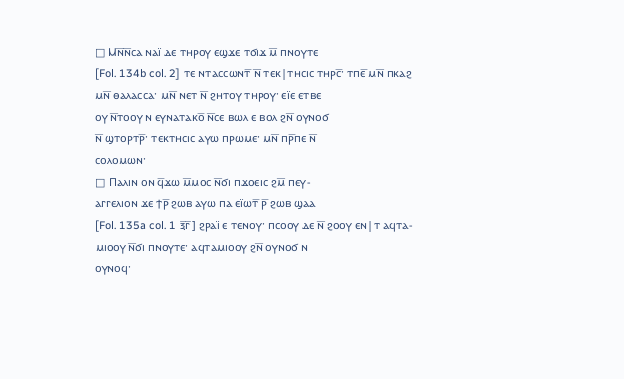□ Ⲙⲛ̅ⲛ̅ⲥⲁ ⲛⲁⲓ̈ ⲇⲉ ⲧⲏⲣⲟⲩ ⲉϣϫⲉ ⲧϭⲓϫ ⲙ̅ ⲡⲛⲟⲩⲧⲉ
[Fol. 134b col. 2] ⲧⲉ ⲛⲧⲁⲥⲥⲱⲛⲧ̅ ⲛ̅ ⲧⲉⲕ|ⲧⲏⲥⲓⲥ ⲧⲏⲣⲥ̅· ⲧⲡⲉ̅ ⲙⲛ̅ ⲡⲕⲁϩ
ⲙⲛ̅ ⲑⲁⲗⲁⲥⲥⲁ· ⲙⲛ̅ ⲛⲉⲧ ⲛ̅ ϩⲏⲧⲟⲩ ⲧⲏⲣⲟⲩ· ⲉⲓ̈ⲉ ⲉⲧⲃⲉ
ⲟⲩ ⲛ̅ⲧⲟⲟⲩ ⲛ ⲉⲩⲛⲁⲧⲁⲕⲟ̅ ⲛ̅ⲥⲉ ⲃⲱⲗ ⲉ ⲃⲟⲗ ϩⲛ̅ ⲟⲩⲛⲟϭ
ⲛ̅ ϣⲧⲟⲣⲧⲣ̅· ⲧⲉⲕⲧⲏⲥⲓⲥ ⲁⲩⲱ ⲡⲣⲱⲙⲉ· ⲙⲛ̅ ⲡⲣ̅ⲡⲉ ⲛ̅
ⲥⲟⲗⲟⲙⲱⲛ·
□ Ⲡⲁⲗⲓⲛ ⲟⲛ ϥ̅ϫⲱ ⲙ̅ⲙⲟⲥ ⲛ̅ϭⲓ ⲡϫⲟⲉⲓⲥ ϩⲙ̅ ⲡⲉⲩ‐
ⲁⲅⲅⲉⲗⲓⲟⲛ ϫⲉ ϯⲣ̅ ϩⲱⲃ ⲁⲩⲱ ⲡⲁ ⲉⲓ̈ⲱⲧ̅ ⲣ̅ ϩⲱⲃ ϣⲁⲁ
[Fol. 135a col. 1 ⲝ̅ⲅ̅] ϩⲣⲁⲓ̈ ⲉ ⲧⲉⲛⲟⲩ· ⲡⲥⲟⲟⲩ ⲇⲉ ⲛ̅ ϩⲟⲟⲩ ⲉⲛ|ⲧ ⲁϥⲧⲁ‐
ⲙⲓⲟⲟⲩ ⲛ̅ϭⲓ ⲡⲛⲟⲩⲧⲉ· ⲁϥⲧⲁⲙⲓⲟⲟⲩ ϩⲛ̅ ⲟⲩⲛⲟϭ ⲛ
ⲟⲩⲛⲟϥ·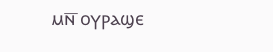ⲙⲛ̅ ⲟⲩⲣⲁϣⲉ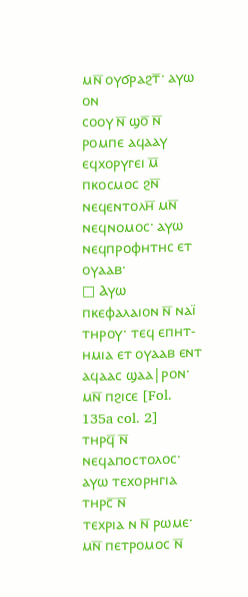ⲙⲛ̅ ⲟⲩϭⲣⲁϩⲧ̅· ⲁⲩⲱ ⲟⲛ
ⲥⲟⲟⲩ ⲛ̅ ϣⲟ̅ ⲛ̅ ⲣⲟⲙⲡⲉ ⲁϥⲁⲁⲩ ⲉϥⲭⲟⲣⲩⲅⲉⲓ ⲙ̅
ⲡⲕⲟⲥⲙⲟⲥ ϩⲛ̅ ⲛⲉϥⲉⲛⲧⲟⲗⲏ̅ ⲙⲛ̅ ⲛⲉϥⲛⲟⲙⲟⲥ· ⲁⲩⲱ
ⲛⲉϥⲡⲣⲟⲫⲏⲧⲏⲥ ⲉⲧ ⲟⲩⲁⲁⲃ·
□ Ⲁⲩⲱ ⲡⲕⲉⲫⲁⲗⲁⲓⲟⲛ ⲛ̅ ⲛⲁⲓ̈ ⲧⲏⲣⲟⲩ· ⲧⲉϥ ⲉⲡⲏⲧ‐
ⲏⲙⲓⲁ ⲉⲧ ⲟⲩⲁⲁⲃ ⲉⲛⲧ ⲁϥⲁⲁⲥ ϣⲁⲁ|ⲣⲟⲛ· ⲙⲛ̅ ⲡϩⲓⲥⲉ [Fol. 135a col. 2]
ⲧⲏⲣϥ̅ ⲛ̅ ⲛⲉϥⲁⲡⲟⲥⲧⲟⲗⲟⲥ· ⲁⲩⲱ ⲧⲉⲭⲟⲣⲏⲅⲓⲁ ⲧⲏⲣⲥ̅ ⲛ̅
ⲧⲉⲭⲣⲓⲁ ⲛ ⲛ̅ ⲣⲱⲙⲉ· ⲙⲛ̅ ⲡⲉⲧⲣⲟⲙⲟⲥ ⲛ̅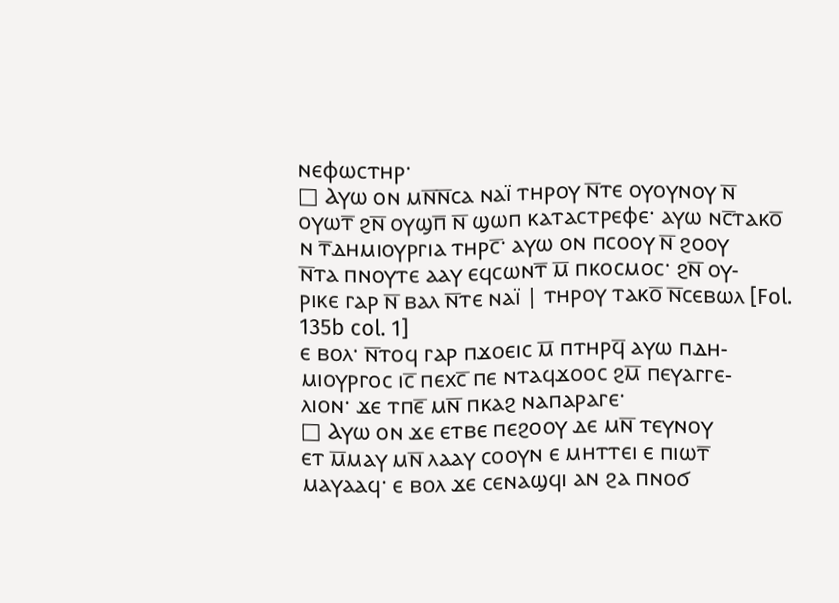ⲛⲉⲫⲱⲥⲧⲏⲣ·
□ Ⲁⲩⲱ ⲟⲛ ⲙⲛ̅ⲛ̅ⲥⲁ ⲛⲁⲓ̈ ⲧⲏⲣⲟⲩ ⲛ̅ⲧⲉ ⲟⲩⲟⲩⲛⲟⲩ ⲛ̅
ⲟⲩⲱⲧ̅ ϩⲛ̅ ⲟⲩϣⲡ̅ ⲛ̅ ϣⲱⲡ ⲕⲁⲧⲁⲥⲧⲣⲉⲫⲉ· ⲁⲩⲱ ⲛⲥ̅ⲧⲁⲕⲟ̅
ⲛ ⲧ̅ⲇⲏⲙⲓⲟⲩⲣⲅⲓⲁ ⲧⲏⲣⲥ̅· ⲁⲩⲱ ⲟⲛ ⲡⲥⲟⲟⲩ ⲛ̅ ϩⲟⲟⲩ
ⲛ̅ⲧⲁ ⲡⲛⲟⲩⲧⲉ ⲁⲁⲩ ⲉϥⲥⲱⲛⲧ̅ ⲙ̅ ⲡⲕⲟⲥⲙⲟⲥ· ϩⲛ̅ ⲟⲩ‐
ⲣⲓⲕⲉ ⲅⲁⲣ ⲛ̅ ⲃⲁⲗ ⲛ̅ⲧⲉ ⲛⲁⲓ̈ | ⲧⲏⲣⲟⲩ ⲧⲁⲕⲟ̅ ⲛ̅ⲥⲉⲃⲱⲗ [Fol. 135b col. 1]
ⲉ ⲃⲟⲗ· ⲛ̅ⲧⲟϥ ⲅⲁⲣ ⲡϫⲟⲉⲓⲥ ⲙ̅ ⲡⲧⲏⲣϥ̅ ⲁⲩⲱ ⲡⲇⲏ‐
ⲙⲓⲟⲩⲣⲅⲟⲥ ⲓⲥ̅ ⲡⲉⲭⲥ̅ ⲡⲉ ⲛⲧⲁϥϫⲟⲟⲥ ϩⲙ̅ ⲡⲉⲩⲁⲅⲅⲉ‐
ⲗⲓⲟⲛ· ϫⲉ ⲧⲡⲉ̅ ⲙⲛ̅ ⲡⲕⲁϩ ⲛⲁⲡⲁⲣⲁⲅⲉ·
□ Ⲁⲩⲱ ⲟⲛ ϫⲉ ⲉⲧⲃⲉ ⲡⲉϩⲟⲟⲩ ⲇⲉ ⲙⲛ̅ ⲧⲉⲩⲛⲟⲩ
ⲉⲧ ⲙ̅ⲙⲁⲩ ⲙⲛ̅ ⲗⲁⲁⲩ ⲥⲟⲟⲩⲛ ⲉ ⲙⲏⲧⲧⲉⲓ ⲉ ⲡⲓⲱⲧ̅
ⲙⲁⲩⲁⲁϥ· ⲉ ⲃⲟⲗ ϫⲉ ⲥⲉⲛⲁϣϥⲓ ⲁⲛ ϩⲁ ⲡⲛⲟϭ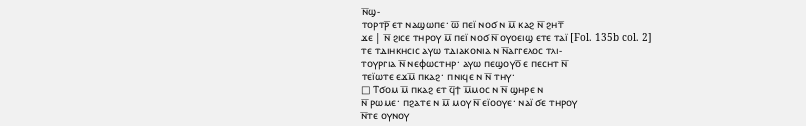ⲛ̅ϣ‐
ⲧⲟⲣⲧⲣ̅ ⲉⲧ ⲛⲁϣⲱⲡⲉ· ⲱ̅ ⲡⲉⲓ̈ ⲛⲟϭ ⲛ ⲙ̅ ⲕⲁϩ ⲛ̅ ϩⲏⲧ̅
ϫⲉ | ⲛ̅ ϩⲓⲥⲉ ⲧⲏⲣⲟⲩ ⲙ̅ ⲡⲉⲓ̈ ⲛⲟϭ ⲛ̅ ⲟⲩⲟⲉⲓϣ ⲉⲧⲉ ⲧⲁⲓ̈ [Fol. 135b col. 2]
ⲧⲉ ⲧⲇⲓⲏⲕⲏⲥⲓⲥ ⲁⲩⲱ ⲧⲇⲓⲁⲕⲟⲛⲓⲁ ⲛ ⲛ̅ⲁⲅⲅⲉⲗⲟⲥ ⲧⲗⲓ‐
ⲧⲟⲩⲣⲅⲓⲁ ⲛ̅ ⲛⲉⲫⲱⲥⲧⲏⲣ· ⲁⲩⲱ ⲡⲉϣⲟⲩⲟ̅ ⲉ ⲡⲉⲥⲏⲧ ⲛ̅
ⲧⲉⲓ̈ⲱⲧⲉ ⲉϫⲙ̅ ⲡⲕⲁϩ· ⲡⲛⲓϥⲉ ⲛ ⲛ̅ ⲧⲏⲩ·
□ Ⲧϭⲟⲙ ⲙ̅ ⲡⲕⲁϩ ⲉⲧ ϥ̅ϯ ⲙ̅ⲙⲟⲥ ⲛ ⲛ̅ ϣⲏⲣⲉ ⲛ
ⲛ̅ ⲣⲱⲙⲉ· ⲡϩⲁⲧⲉ ⲛ ⲙ̅ ⲙⲟⲩ ⲛ̅ ⲉⲓ̈ⲟⲟⲩⲉ· ⲛⲁⲓ̈ ϭⲉ ⲧⲏⲣⲟⲩ
ⲛ̅ⲧⲉ ⲟⲩⲛⲟⲩ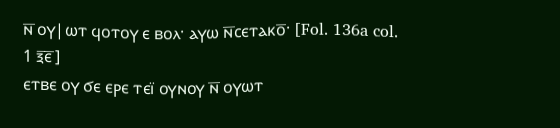ⲛ̅ ⲟⲩ|ⲱⲧ ϥⲟⲧⲟⲩ ⲉ ⲃⲟⲗ· ⲁⲩⲱ ⲛ̅ⲥⲉⲧⲁⲕⲟ̅· [Fol. 136a col. 1 ⲝ̅ⲉ̅]
ⲉⲧⲃⲉ ⲟⲩ ϭⲉ ⲉⲣⲉ ⲧⲉⲓ̈ ⲟⲩⲛⲟⲩ ⲛ̅ ⲟⲩⲱⲧ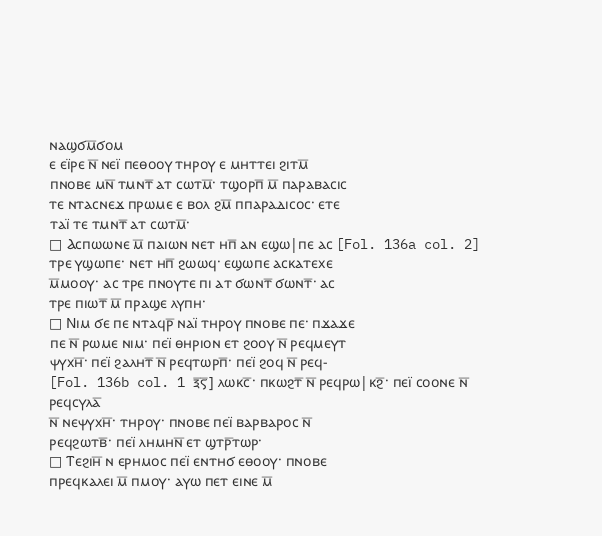ⲛⲁϣϭⲙ̅ϭⲟⲙ
ⲉ ⲉⲓ̈ⲣⲉ ⲛ̅ ⲛⲉⲓ̈ ⲡⲉⲑⲟⲟⲩ ⲧⲏⲣⲟⲩ ⲉ ⲙⲏⲧⲧⲉⲓ ϩⲓⲧⲙ̅
ⲡⲛⲟⲃⲉ ⲙⲛ̅ ⲧⲙⲛⲧ̅ ⲁⲧ ⲥⲱⲧⲙ̅· ⲧϣⲟⲣⲡ̅ ⲙ̅ ⲡⲁⲣⲁⲃⲁⲥⲓⲥ
ⲧⲉ ⲛⲧⲁⲥⲛⲉϫ ⲡⲣⲱⲙⲉ ⲉ ⲃⲟⲗ ϩⲙ̅ ⲡⲡⲁⲣⲁⲇⲓⲥⲟⲥ· ⲉⲧⲉ
ⲧⲁⲓ̈ ⲧⲉ ⲧⲙⲛⲧ̅ ⲁⲧ ⲥⲱⲧⲙ̅·
□ Ⲁⲥⲡⲱⲱⲛⲉ ⲙ̅ ⲡⲁⲓⲱⲛ ⲛⲉⲧ ⲏⲡ̅ ⲁⲛ ⲉϣⲱ|ⲡⲉ ⲁⲥ [Fol. 136a col. 2]
ⲧⲣⲉ ⲩϣⲱⲡⲉ· ⲛⲉⲧ ⲏⲡ̅ ϩⲱⲱϥ· ⲉϣⲱⲡⲉ ⲁⲥⲕⲁⲧⲉⲭⲉ
ⲙ̅ⲙⲟⲟⲩ· ⲁⲥ ⲧⲣⲉ ⲡⲛⲟⲩⲧⲉ ⲡⲓ ⲁⲧ ϭⲱⲛⲧ̅ ϭⲱⲛⲧ̅· ⲁⲥ
ⲧⲣⲉ ⲡⲓⲱⲧ̅ ⲙ̅ ⲡⲣⲁϣⲉ ⲗⲩⲡⲏ·
□ Ⲛⲓⲙ ϭⲉ ⲡⲉ ⲛⲧⲁϥⲣ̅ ⲛⲁⲓ̈ ⲧⲏⲣⲟⲩ ⲡⲛⲟⲃⲉ ⲡⲉ· ⲡϫⲁϫⲉ
ⲡⲉ ⲛ̅ ⲣⲱⲙⲉ ⲛⲓⲙ· ⲡⲉⲓ̈ ⲑⲏⲣⲓⲟⲛ ⲉⲧ ϩⲟⲟⲩ ⲛ̅ ⲣⲉϥⲙⲉⲩⲧ
ⲯⲩⲭⲏ̅· ⲡⲉⲓ̈ ϩⲁⲗⲏⲧ̅ ⲛ̅ ⲣⲉϥⲧⲱⲣⲡ̅· ⲡⲉⲓ̈ ϩⲟϥ ⲛ̅ ⲣⲉϥ‐
[Fol. 136b col. 1 ⲝ̅ⲋ̅] ⲗⲱⲕⲥ̅· ⲡⲕⲱϩⲧ̅ ⲛ̅ ⲣⲉϥⲣⲱ|ⲕϩ̅· ⲡⲉⲓ̈ ⲥⲟⲟⲛⲉ ⲛ̅ ⲣⲉϥⲥⲩⲗⲁ̅
ⲛ̅ ⲛⲉⲯⲩⲭⲏ̅· ⲧⲏⲣⲟⲩ· ⲡⲛⲟⲃⲉ ⲡⲉⲓ̈ ⲃⲁⲣⲃⲁⲣⲟⲥ ⲛ̅
ⲣⲉϥϩⲱⲧⲃ̅· ⲡⲉⲓ̈ ⲗⲏⲙⲏⲛ̅ ⲉⲧ ϣⲧⲣ̅ⲧⲱⲣ·
□ Ⲧⲉϩⲓⲏ̅ ⲛ ⲉⲣⲏⲙⲟⲥ ⲡⲉⲓ̈ ⲉⲛⲧⲏϭ ⲉⲑⲟⲟⲩ· ⲡⲛⲟⲃⲉ
ⲡⲣⲉϥⲕⲁⲗⲉⲓ ⲙ̅ ⲡⲙⲟⲩ· ⲁⲩⲱ ⲡⲉⲧ ⲉⲓⲛⲉ ⲙ̅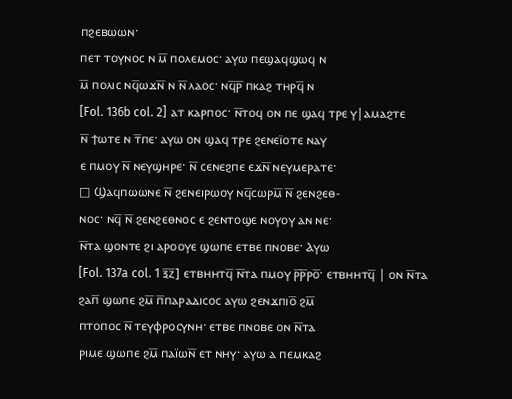ⲡϩⲉⲃⲱⲱⲛ·
ⲡⲉⲧ ⲧⲟⲩⲛⲟⲥ ⲛ ⲙ̅ ⲡⲟⲗⲉⲙⲟⲥ· ⲁⲩⲱ ⲡⲉϣⲁϥϣⲱϥ ⲛ
ⲙ̅ ⲡⲟⲗⲓⲥ ⲛϥ̅ⲱϫⲛ̅ ⲛ ⲛ̅ ⲗⲁⲟⲥ· ⲛϥ̅ⲣ̅ ⲡⲕⲁϩ ⲧⲏⲣϥ̅ ⲛ
[Fol. 136b col. 2] ⲁⲧ ⲕⲁⲣⲡⲟⲥ· ⲛ̅ⲧⲟϥ ⲟⲛ ⲡⲉ ϣⲁϥ ⲧⲣⲉ ⲩ|ⲁⲙⲁϩⲧⲉ
ⲛ̅ ϯⲱⲧⲉ ⲛ ⲧ̅ⲡⲉ· ⲁⲩⲱ ⲟⲛ ϣⲁϥ ⲧⲣⲉ ϩⲉⲛⲉⲓ̈ⲟⲧⲉ ⲛⲁⲩ
ⲉ ⲡⲙⲟⲩ ⲛ̅ ⲛⲉⲩϣⲏⲣⲉ· ⲛ̅ ⲥⲉⲛⲉϩⲡⲉ ⲉϫⲛ̅ ⲛⲉⲩⲙⲉⲣⲁⲧⲉ·
□ Ϣⲁϥⲡⲱⲱⲛⲉ ⲛ̅ ϩⲉⲛⲉⲓⲣⲱⲟⲩ ⲛϥ̅ⲥⲱⲣⲙ̅ ⲛ̅ ϩⲉⲛϩⲉⲑ‐
ⲛⲟⲥ· ⲛϥ̅ ⲛ̅ ϩⲉⲛϩⲉⲑⲛⲟⲥ ⲉ ϩⲉⲛⲧⲟϣⲉ ⲛⲟⲩⲟⲩ ⲁⲛ ⲛⲉ·
ⲛ̅ⲧⲁ ϣⲟⲛⲧⲉ ϩⲓ ⲁⲣⲟⲟⲩⲉ ϣⲱⲡⲉ ⲉⲧⲃⲉ ⲡⲛⲟⲃⲉ· Ⲁⲩⲱ
[Fol. 137a col. 1 ⲝ̅ⲍ̅] ⲉⲧⲃⲏⲏⲧϥ̅ ⲛ̅ⲧⲁ ⲡⲙⲟⲩ ⲣ̅ⲣ̅ⲣⲟ̅· ⲉⲧⲃⲏⲏⲧϥ̅ | ⲟⲛ ⲛ̅ⲧⲁ
ϩⲁⲡ̅ ϣⲱⲡⲉ ϩⲙ̅ ⲡ̅ⲡⲁⲣⲁⲇⲓⲥⲟⲥ ⲁⲩⲱ ϩⲉⲛϫⲡⲓⲟ̅ ϩⲙ̅
ⲡⲧⲟⲡⲟⲥ ⲛ̅ ⲧⲉⲩⲫⲣⲟⲥⲩⲛⲏ· ⲉⲧⲃⲉ ⲡⲛⲟⲃⲉ ⲟⲛ ⲛ̅ⲧⲁ
ⲣⲓⲙⲉ ϣⲱⲡⲉ ϩⲙ̅ ⲡⲁⲓ̈ⲱⲛ̅ ⲉⲧ ⲛⲏⲩ· ⲁⲩⲱ ⲁ ⲡⲉⲙⲕⲁϩ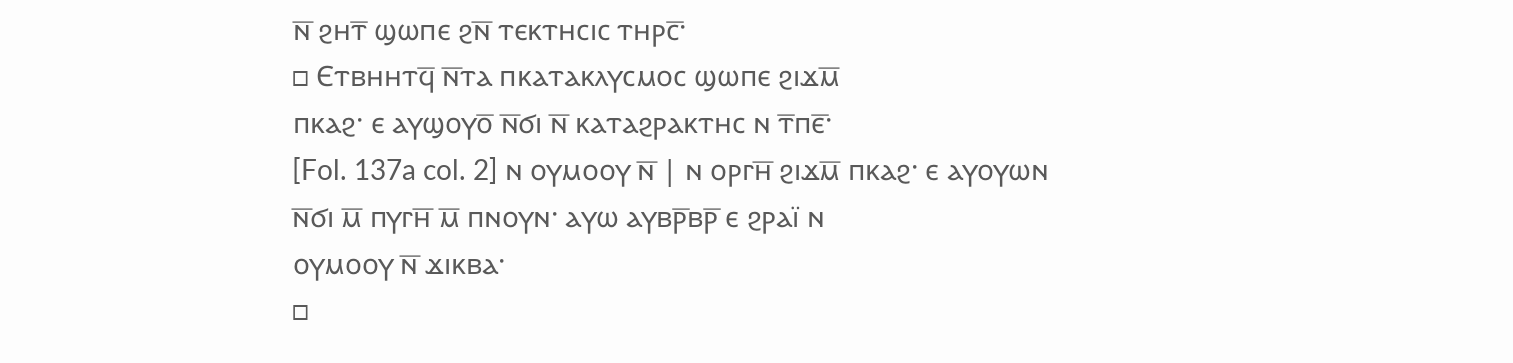ⲛ̅ ϩⲏⲧ̅ ϣⲱⲡⲉ ϩⲛ̅ ⲧⲉⲕⲧⲏⲥⲓⲥ ⲧⲏⲣⲥ̅·
□ Ⲉⲧⲃⲏⲏⲧϥ̅ ⲛ̅ⲧⲁ ⲡⲕⲁⲧⲁⲕⲗⲩⲥⲙⲟⲥ ϣⲱⲡⲉ ϩⲓϫⲙ̅
ⲡⲕⲁϩ· ⲉ ⲁⲩϣⲟⲩⲟ̅ ⲛ̅ϭⲓ ⲛ̅ ⲕⲁⲧⲁϩⲣⲁⲕⲧⲏⲥ ⲛ ⲧ̅ⲡⲉ̅·
[Fol. 137a col. 2] ⲛ ⲟⲩⲙⲟⲟⲩ ⲛ̅ | ⲛ ⲟⲣⲅⲏ̅ ϩⲓϫⲙ̅ ⲡⲕⲁϩ· ⲉ ⲁⲩⲟⲩⲱⲛ
ⲛ̅ϭⲓ ⲙ̅ ⲡⲩⲅⲏ̅ ⲙ̅ ⲡⲛⲟⲩⲛ· ⲁⲩⲱ ⲁⲩⲃⲣ̅ⲃⲣ̅ ⲉ ϩⲣⲁⲓ̈ ⲛ
ⲟⲩⲙⲟⲟⲩ ⲛ̅ ϫⲓⲕⲃⲁ·
□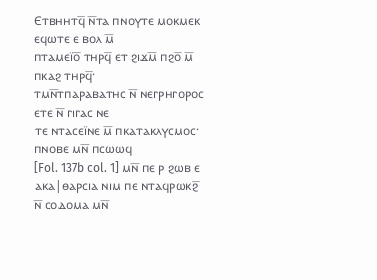Ⲉⲧⲃⲏⲏⲧϥ̅ ⲛ̅ⲧⲁ ⲡⲛⲟⲩⲧⲉ ⲙⲟⲕⲙⲉⲕ ⲉϥⲱⲧⲉ ⲉ ⲃⲟⲗ ⲙ̅
ⲡⲧⲁⲙⲉⲓ̈ⲟ̅ ⲧⲏⲣϥ̅ ⲉⲧ ϩⲓϫⲙ̅ ⲡϩⲟ̅ ⲙ̅ ⲡⲕⲁϩ ⲧⲏⲣϥ̅·
ⲧⲙⲛ̅ⲧⲡⲁⲣⲁⲃⲁⲧⲏⲥ ⲛ̅ ⲛⲉⲅⲣⲏⲅⲟⲣⲟⲥ ⲉⲧⲉ ⲛ̅ ⲅⲓⲅⲁⲥ ⲛⲉ
ⲧⲉ ⲛⲧⲁⲥⲉⲓ̈ⲛⲉ ⲙ̅ ⲡⲕⲁⲧⲁⲕⲗⲩⲥⲙⲟⲥ· ⲡⲛⲟⲃⲉ ⲙⲛ̅ ⲡⲥⲱⲱϥ
[Fol. 137b col. 1] ⲙⲛ̅ ⲡⲉ ⲣ ϩⲱⲃ ⲉ ⲁⲕⲁ|ⲑⲁⲣⲥⲓⲁ ⲛⲓⲙ ⲡⲉ ⲛⲧⲁϥⲣⲱⲕϩ̅
ⲛ̅ ⲥⲟⲇⲟⲙⲁ ⲙⲛ̅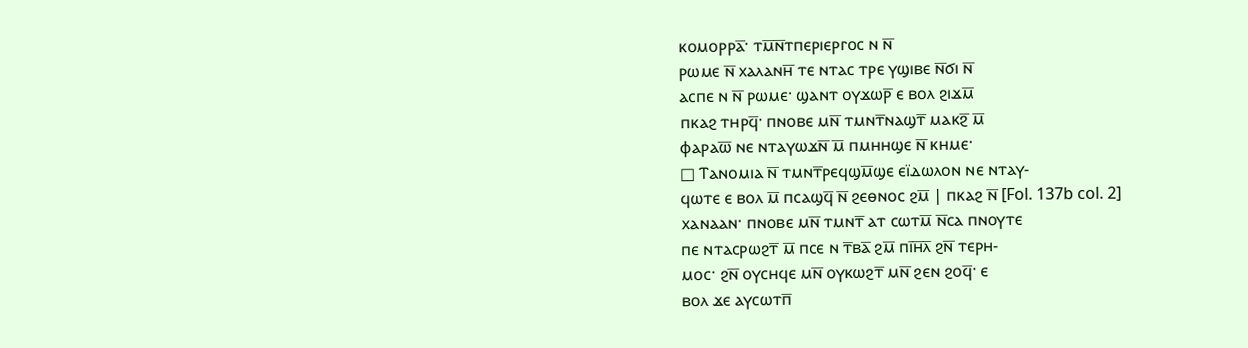ⲕⲟⲙⲟⲣⲣⲁ̅· ⲧⲙ̅ⲛ̅ⲧⲡⲉⲣⲓⲉⲣⲅⲟⲥ ⲛ ⲛ̅
ⲣⲱⲙⲉ ⲛ̅ ⲭⲁⲗⲁⲛⲏ̅ ⲧⲉ ⲛⲧⲁⲥ ⲧⲣⲉ ⲩϣⲓⲃⲉ ⲛ̅ϭⲓ ⲛ̅
ⲁⲥⲡⲉ ⲛ ⲛ̅ ⲣⲱⲙⲉ· ϣⲁⲛⲧ ⲟⲩϫⲱⲣ̅ ⲉ ⲃⲟⲗ ϩⲓϫⲙ̅
ⲡⲕⲁϩ ⲧⲏⲣϥ̅· ⲡⲛⲟⲃⲉ ⲙⲛ̅ ⲧⲙⲛⲧ̅ⲛⲁϣⲧ̅ ⲙⲁⲕϩ̅ ⲙ̅
ⲫⲁⲣⲁⲱ̅ ⲛⲉ ⲛⲧⲁⲩⲱϫⲛ̅ ⲙ̅ ⲡⲙⲏⲏϣⲉ ⲛ̅ ⲕⲏⲙⲉ·
□ Ⲧⲁⲛⲟⲙⲓⲁ ⲛ̅ ⲧⲙⲛⲧ̅ⲣⲉϥϣⲙ̅ϣⲉ ⲉⲓ̈ⲇⲱⲗⲟⲛ ⲛⲉ ⲛⲧⲁⲩ‐
ϥⲱⲧⲉ ⲉ ⲃⲟⲗ ⲙ̅ ⲡⲥⲁϣϥ̅ ⲛ̅ ϩⲉⲑⲛⲟⲥ ϩⲙ̅ | ⲡⲕⲁϩ ⲛ̅ [Fol. 137b col. 2]
ⲭⲁⲛⲁⲁⲛ· ⲡⲛⲟⲃⲉ ⲙⲛ̅ ⲧⲙⲛⲧ̅ ⲁⲧ ⲥⲱⲧⲙ̅ ⲛ̅ⲥⲁ ⲡⲛⲟⲩⲧⲉ
ⲡⲉ ⲛⲧⲁⲥⲣⲱϩⲧ̅ ⲙ̅ ⲡⲥⲉ ⲛ ⲧ̅ⲃⲁ̅ ϩⲙ̅ ⲡⲓ̅ⲏ̅ⲗ̅ ϩⲛ̅ ⲧⲉⲣⲏ‐
ⲙⲟⲥ· ϩⲛ̅ ⲟⲩⲥⲏϥⲉ ⲙⲛ̅ ⲟⲩⲕⲱϩⲧ̅ ⲙⲛ̅ ϩⲉⲛ ϩⲟϥ̅· ⲉ
ⲃⲟⲗ ϫⲉ ⲁⲩⲥⲱⲧⲡ̅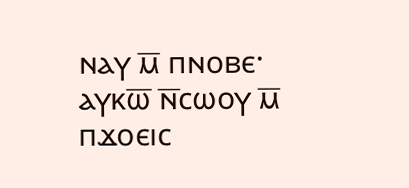ⲛⲁⲩ ⲙ̅ ⲡⲛⲟⲃⲉ· ⲁⲩⲕⲱ̅ ⲛ̅ⲥⲱⲟⲩ ⲙ̅
ⲡϫⲟⲉⲓⲥ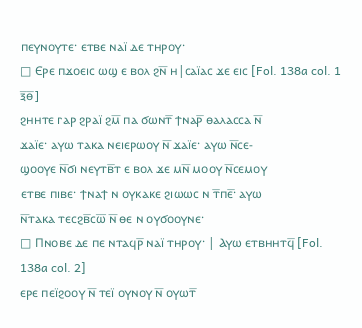ⲡⲉⲩⲛⲟⲩⲧⲉ· ⲉⲧⲃⲉ ⲛⲁⲓ̈ ⲇⲉ ⲧⲏⲣⲟⲩ·
□ Ⲉⲣⲉ ⲡϫⲟⲉⲓⲥ ⲱϣ ⲉ ⲃⲟⲗ ϩⲛ̅ ⲏ|ⲥⲁⲓ̈ⲁⲥ ϫⲉ ⲉⲓⲥ [Fol. 138a col. 1 ⲝ̅ⲑ̅]
ϩⲏⲏⲧⲉ ⲅⲁⲣ ϩⲣⲁⲓ̈ ϩⲙ̅ ⲡⲁ ϭⲱⲛⲧ̅ ϯⲛⲁⲣ̅ ⲑⲁⲗⲁⲥⲥⲁ ⲛ̅
ϫⲁⲓ̈ⲉ· ⲁⲩⲱ ⲧⲁⲕⲁ ⲛⲉⲓⲉⲣⲱⲟⲩ ⲛ̅ ϫⲁⲓ̈ⲉ· ⲁⲩⲱ ⲛ̅ⲥⲉ‐
ϣⲟⲟⲩⲉ ⲛ̅ϭⲓ ⲛⲉⲩⲧⲃ̅ⲧ ⲉ ⲃⲟⲗ ϫⲉ ⲙⲛ̅ ⲙⲟⲟⲩ ⲛ̅ⲥⲉⲙⲟⲩ
ⲉⲧⲃⲉ ⲡⲓⲃⲉ· ϯⲛⲁϯ ⲛ ⲟⲩⲕⲁⲕⲉ ϩⲓⲱⲱⲥ ⲛ ⲧ̅ⲡⲉ̅· ⲁⲩⲱ
ⲛ̅ⲧⲁⲕⲁ ⲧⲉⲥϩⲃ̅ⲥⲱ̅ ⲛ̅ ⲑⲉ ⲛ ⲟⲩϭⲟⲟⲩⲛⲉ·
□ Ⲡⲛⲟⲃⲉ ⲇⲉ ⲡⲉ ⲛⲧⲁϥⲣ̅ ⲛⲁⲓ̈ ⲧⲏⲣⲟⲩ· | Ⲁⲩⲱ ⲉⲧⲃⲏⲏⲧϥ̅ [Fol. 138a col. 2]
ⲉⲣⲉ ⲡⲉⲓ̈ϩⲟⲟⲩ ⲛ̅ ⲧⲉⲓ̈ ⲟⲩⲛⲟⲩ ⲛ̅ ⲟⲩⲱⲧ̅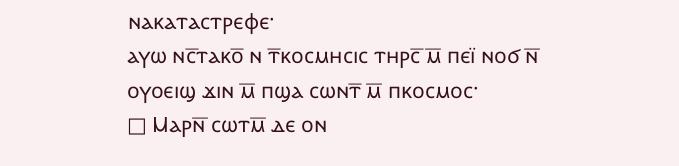ⲛⲁⲕⲁⲧⲁⲥⲧⲣⲉⲫⲉ·
ⲁⲩⲱ ⲛⲥ̅ⲧⲁⲕⲟ̅ ⲛ ⲧ̅ⲕⲟⲥⲙⲏⲥⲓⲥ ⲧⲏⲣⲥ̅ ⲙ̅ ⲡⲉⲓ̈ ⲛⲟϭ ⲛ̅
ⲟⲩⲟⲉⲓϣ ϫⲓⲛ ⲙ̅ ⲡϣⲁ ⲥⲱⲛⲧ̅ ⲙ̅ ⲡⲕⲟⲥⲙⲟⲥ·
□ Ⲙⲁⲣⲛ̅ ⲥⲱⲧⲙ̅ ⲇⲉ ⲟⲛ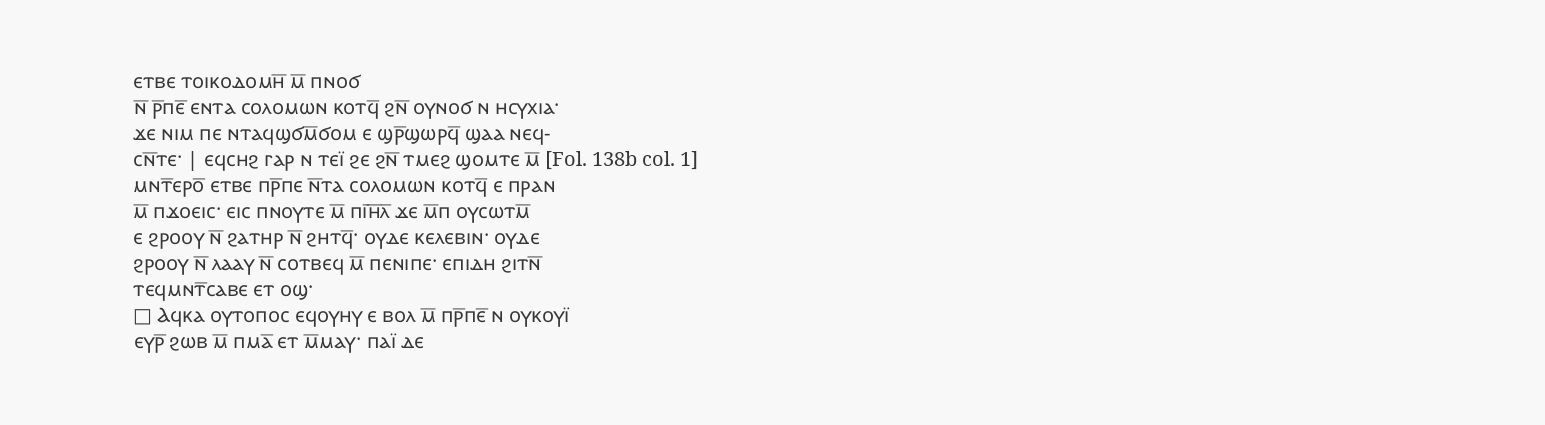ⲉⲧⲃⲉ ⲧⲟⲓⲕⲟⲇⲟⲙⲏ̅ ⲙ̅ ⲡⲛⲟϭ
ⲛ̅ ⲣ̅ⲡⲉ̅ ⲉⲛⲧⲁ ⲥⲟⲗⲟⲙⲱⲛ ⲕⲟⲧϥ̅ ϩⲛ̅ ⲟⲩⲛⲟϭ ⲛ ⲏⲥⲩⲭⲓⲁ·
ϫⲉ ⲛⲓⲙ ⲡⲉ ⲛⲧⲁϥϣϭⲙ̅ϭⲟⲙ ⲉ ϣⲣ̅ϣⲱⲣϥ̅ ϣⲁⲁ ⲛⲉϥ‐
ⲥⲛ̅ⲧⲉ· | ⲉϥⲥⲏϩ ⲅⲁⲣ ⲛ ⲧⲉⲓ̈ ϩⲉ ϩⲛ̅ ⲧⲙⲉϩ ϣⲟⲙⲧⲉ ⲙ̅ [Fol. 138b col. 1]
ⲙⲛⲧ̅ⲉⲣⲟ̅ ⲉⲧⲃⲉ ⲡⲣ̅ⲡⲉ ⲛ̅ⲧⲁ ⲥⲟⲗⲟⲙⲱⲛ ⲕⲟⲧϥ̅ ⲉ ⲡⲣⲁⲛ
ⲙ̅ ⲡϫⲟⲉⲓⲥ· ⲉⲓⲥ ⲡⲛⲟⲩⲧⲉ ⲙ̅ ⲡⲓ̅ⲏ̅ⲗ̅ ϫⲉ ⲙ̅ⲡ ⲟⲩⲥⲱⲧⲙ̅
ⲉ ϩⲣⲟⲟⲩ ⲛ̅ ϩⲁⲧⲏⲣ ⲛ̅ ϩⲏⲧϥ̅· ⲟⲩⲇⲉ ⲕⲉⲗⲉⲃⲓⲛ· ⲟⲩⲇⲉ
ϩⲣⲟⲟⲩ ⲛ̅ ⲗⲁⲁⲩ ⲛ̅ ⲥⲟⲧⲃⲉϥ ⲙ̅ ⲡⲉⲛⲓⲡⲉ· ⲉⲡⲓⲇⲏ ϩⲓⲧⲛ̅
ⲧⲉϥⲙⲛⲧ̅ⲥⲁⲃⲉ ⲉⲧ ⲟϣ·
□ Ⲁϥⲕⲁ ⲟⲩⲧⲟⲡⲟⲥ ⲉϥⲟⲩⲏⲩ ⲉ ⲃⲟⲗ ⲙ̅ ⲡⲣ̅ⲡⲉ̅ ⲛ ⲟⲩⲕⲟⲩⲓ̈
ⲉⲩⲣ̅ ϩⲱⲃ ⲙ̅ ⲡⲙⲁ̅ ⲉⲧ ⲙ̅ⲙⲁⲩ· ⲡⲁⲓ̈ ⲇⲉ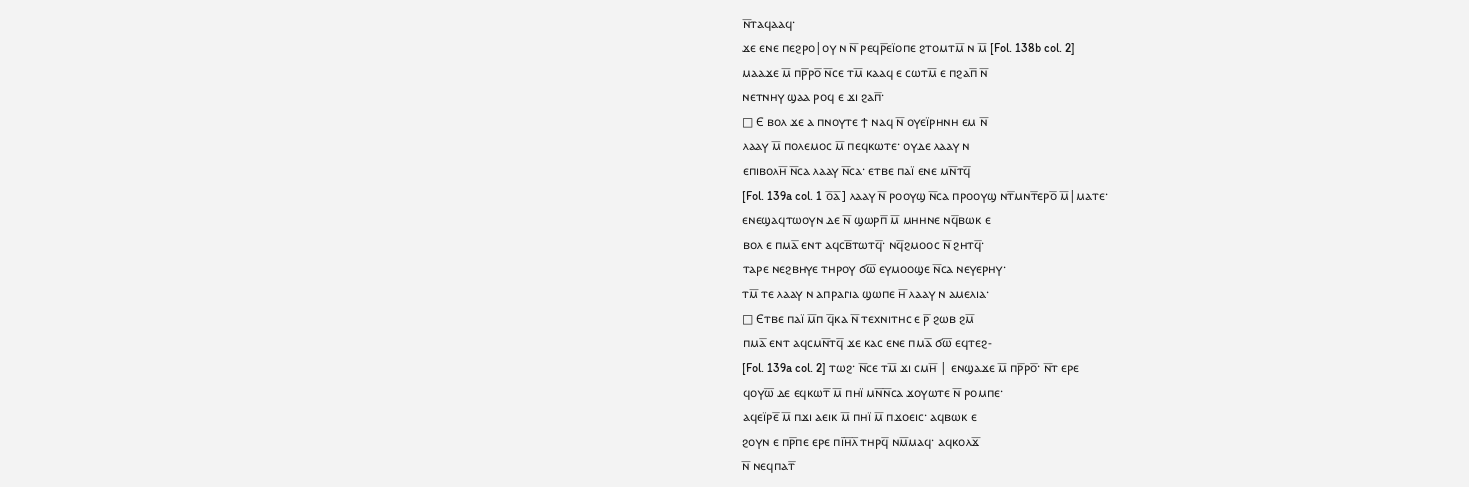ⲛ̅ⲧⲁϥⲁⲁϥ·
ϫⲉ ⲉⲛⲉ ⲡⲉϩⲣⲟ|ⲟⲩ ⲛ ⲛ̅ ⲣⲉϥⲣ̅ⲉⲓ̈ⲟⲡⲉ ϩⲧⲟⲙⲧⲙ̅ ⲛ ⲙ̅ [Fol. 138b col. 2]
ⲙⲁⲁϫⲉ ⲙ̅ ⲡⲣ̅ⲣⲟ̅ ⲛ̅ⲥⲉ ⲧⲙ̅ ⲕⲁⲁϥ ⲉ ⲥⲱⲧⲙ̅ ⲉ ⲡϩⲁⲡ̅ ⲛ̅
ⲛⲉⲧⲛⲏⲩ ϣⲁⲁ ⲣⲟϥ ⲉ ϫⲓ ϩⲁⲡ̅·
□ Ⲉ ⲃⲟⲗ ϫⲉ ⲁ ⲡⲛⲟⲩⲧⲉ ϯ ⲛⲁϥ ⲛ̅ ⲟⲩⲉⲓ̈ⲣⲏⲛⲏ ⲉⲙ ⲛ̅
ⲗⲁⲁⲩ ⲙ̅ ⲡⲟⲗⲉⲙⲟⲥ ⲙ̅ ⲡⲉϥⲕⲱⲧⲉ· ⲟⲩⲇⲉ ⲗⲁⲁⲩ ⲛ
ⲉⲡⲓⲃⲟⲗⲏ̅ ⲛ̅ⲥⲁ ⲗⲁⲁⲩ ⲛ̅ⲥⲁ· ⲉⲧⲃⲉ ⲡⲁⲓ̈ ⲉⲛⲉ ⲙⲛ̅ⲧϥ̅
[Fol. 139a col. 1 ⲟ̅ⲁ̅] ⲗⲁⲁⲩ ⲛ̅ ⲣⲟⲟⲩϣ ⲛ̅ⲥⲁ ⲡⲣⲟⲟⲩϣ ⲛⲧ̅ⲙⲛⲧ̅ⲉⲣⲟ̅ ⲙ̅|ⲙⲁⲧⲉ·
ⲉⲛⲉϣⲁϥⲧⲱⲟⲩⲛ ⲇⲉ ⲛ̅ ϣⲱⲣⲡ̅ ⲙ̅ ⲙⲏⲏⲛⲉ ⲛϥ̅ⲃⲱⲕ ⲉ
ⲃⲟⲗ ⲉ ⲡⲙⲁ̅ ⲉⲛⲧ ⲁϥⲥⲃ̅ⲧⲱⲧϥ̅· ⲛϥ̅ϩⲙⲟⲟⲥ ⲛ̅ ϩⲏⲧϥ̅·
ⲧⲁⲣⲉ ⲛⲉϩⲃⲏⲩⲉ ⲧⲏⲣⲟⲩ ϭⲱ̅ ⲉⲩⲙⲟⲟϣⲉ ⲛ̅ⲥⲁ ⲛⲉⲩⲉⲣⲏⲩ·
ⲧⲙ̅ ⲧⲉ ⲗⲁⲁⲩ ⲛ ⲁⲡⲣⲁⲅⲓⲁ ϣⲱⲡⲉ ⲏ̅ ⲗⲁⲁⲩ ⲛ ⲁⲙⲉⲗⲓⲁ·
□ Ⲉⲧⲃⲉ ⲡⲁⲓ̈ ⲙ̅ⲡ ϥ̅ⲕⲁ ⲛ̅ ⲧⲉⲭⲛⲓⲧⲏⲥ ⲉ ⲣ̅ ϩⲱⲃ ϩⲙ̅
ⲡⲙⲁ̅ ⲉⲛⲧ ⲁϥⲥⲙⲛ̅ⲧϥ̅ ϫⲉ ⲕⲁⲥ ⲉⲛⲉ ⲡⲙⲁ̅ ϭⲱ̅ ⲉϥⲧⲉϩ‐
[Fol. 139a col. 2] ⲧⲱϩ· ⲛ̅ⲥⲉ ⲧⲙ̅ ϫⲓ ⲥⲙⲏ̅ | ⲉⲛϣⲁϫⲉ ⲙ̅ ⲡⲣ̅ⲣⲟ̅· ⲛ̅ⲧ ⲉⲣⲉ
ϥⲟⲩⲱ̅ ⲇⲉ ⲉϥⲕⲱⲧ̅ ⲙ̅ ⲡⲏⲓ̈ ⲙⲛ̅ⲛ̅ⲥⲁ ϫⲟⲩⲱⲧⲉ ⲛ̅ ⲣⲟⲙⲡⲉ·
ⲁϥⲉⲓ̈ⲣⲉ̅ ⲙ̅ ⲡϫⲓ ⲁⲉⲓⲕ ⲙ̅ ⲡⲏⲓ̈ ⲙ̅ ⲡϫⲟⲉⲓⲥ· ⲁϥⲃⲱⲕ ⲉ
ϩⲟⲩⲛ ⲉ ⲡⲣ̅ⲡⲉ ⲉⲣⲉ ⲡⲓ̅ⲏ̅ⲗ̅ ⲧⲏⲣϥ̅ ⲛⲙ̅ⲙⲁϥ· ⲁϥⲕⲟⲗϫ̅
ⲛ̅ ⲛⲉϥⲡⲁⲧ̅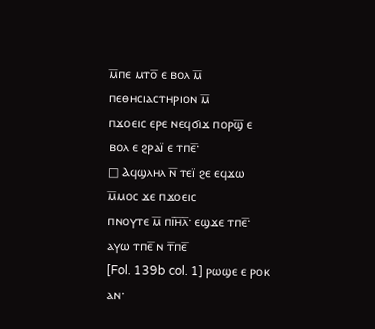ⲙ̅ⲡⲉ ⲙⲧⲟ̅ ⲉ ⲃⲟⲗ ⲙ̅ ⲡⲉⲑⲏⲥⲓⲁⲥⲧⲏⲣⲓⲟⲛ ⲙ̅
ⲡϫⲟⲉⲓⲥ ⲉⲣⲉ ⲛⲉϥϭⲓϫ ⲡⲟⲣϣ̅ ⲉ ⲃⲟⲗ ⲉ ϩⲣⲁⲓ̈ ⲉ ⲧⲡⲉ̅·
□ Ⲁϥϣⲗⲏⲗ ⲛ̅ ⲧⲉⲓ̈ ϩⲉ ⲉϥϫⲱ ⲙ̅ⲙⲟⲥ ϫⲉ ⲡϫⲟⲉⲓⲥ
ⲡⲛⲟⲩⲧⲉ ⲙ̅ ⲡⲓ̅ⲏ̅ⲗ̅· ⲉϣϫⲉ ⲧⲡⲉ̅· ⲁⲩⲱ ⲧⲡⲉ̅ ⲛ ⲧ̅ⲡⲉ̅
[Fol. 139b col. 1] ⲣⲱϣⲉ ⲉ ⲣⲟⲕ ⲁⲛ·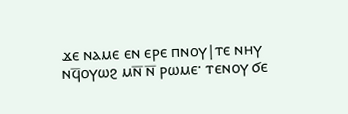ϫⲉ ⲛⲁⲙⲉ ⲉⲛ ⲉⲣⲉ ⲡⲛⲟⲩ|ⲧⲉ ⲛⲏⲩ
ⲛϥ̅ⲟⲩⲱϩ ⲙⲛ̅ ⲛ̅ ⲣⲱⲙⲉ· ⲧⲉⲛⲟⲩ ϭⲉ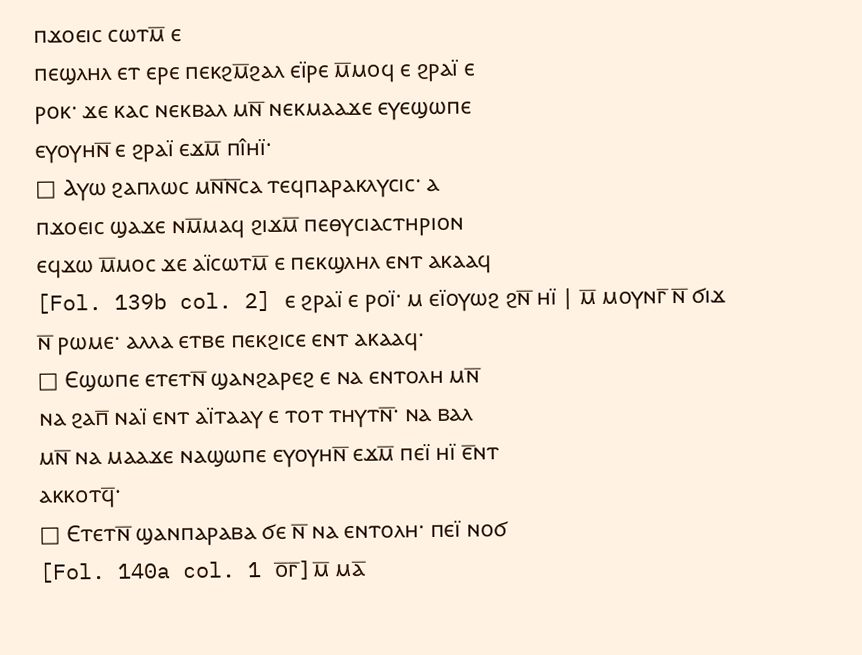ⲡϫⲟⲉⲓⲥ ⲥⲱⲧⲙ̅ ⲉ
ⲡⲉϣⲗⲏⲗ ⲉⲧ ⲉⲣⲉ ⲡⲉⲕϩⲙ̅ϩⲁⲗ ⲉⲓ̈ⲣⲉ ⲙ̅ⲙⲟϥ ⲉ ϩⲣⲁⲓ̈ ⲉ
ⲣⲟⲕ· ϫⲉ ⲕⲁⲥ ⲛⲉⲕⲃⲁⲗ ⲙⲛ̅ ⲛⲉⲕⲙⲁⲁϫⲉ ⲉⲩⲉϣⲱⲡⲉ
ⲉⲩⲟⲩⲏⲛ̅ ⲉ ϩⲣⲁⲓ̈ ⲉϫⲙ̅ ⲡⲓ̂ⲏⲓ̈·
□ Ⲁⲩⲱ ϩⲁⲡⲗⲱⲥ ⲙⲛ̅ⲛ̅ⲥⲁ ⲧⲉϥⲡⲁⲣⲁⲕⲗⲩⲥⲓⲥ· ⲁ
ⲡϫⲟⲉⲓⲥ ϣⲁϫⲉ ⲛⲙ̅ⲙⲁϥ ϩⲓϫⲙ̅ ⲡⲉⲑⲩⲥⲓⲁⲥⲧⲏⲣⲓⲟⲛ
ⲉϥϫⲱ ⲙ̅ⲙⲟⲥ ϫⲉ ⲁⲓ̈ⲥⲱⲧⲙ̅ ⲉ ⲡⲉⲕϣⲗⲏⲗ ⲉⲛⲧ ⲁⲕⲁⲁϥ
[Fol. 139b col. 2] ⲉ ϩⲣⲁⲓ̈ ⲉ ⲣⲟⲓ̈· ⲙ ⲉⲓ̈ⲟⲩⲱϩ ϩⲛ̅ ⲏⲓ̈ | ⲙ̅ ⲙⲟⲩⲛⲅ̅ ⲛ̅ ϭⲓϫ
ⲛ̅ ⲣⲱⲙⲉ· ⲁⲗⲗⲁ ⲉⲧⲃⲉ ⲡⲉⲕϩⲓⲥⲉ ⲉⲛⲧ ⲁⲕⲁⲁϥ·
□ Ⲉϣⲱⲡⲉ ⲉⲧⲉⲧⲛ̅ ϣⲁⲛϩⲁⲣⲉϩ ⲉ ⲛⲁ ⲉⲛⲧⲟⲗⲏ ⲙⲛ̅
ⲛⲁ ϩⲁⲡ̅ ⲛⲁⲓ̈ ⲉⲛⲧ ⲁⲓ̈ⲧⲁⲁⲩ ⲉ ⲧⲟⲧ ⲧⲏⲩⲧⲛ̅· ⲛⲁ ⲃⲁⲗ
ⲙⲛ̅ ⲛⲁ ⲙⲁⲁϫⲉ ⲛⲁϣⲱⲡⲉ ⲉⲩⲟⲩⲏⲛ̅ ⲉϫⲙ̅ ⲡⲉⲓ̈ ⲏⲓ̈ ⲉ̅ⲛⲧ
ⲁⲕⲕⲟⲧϥ̅·
□ Ⲉⲧⲉⲧⲛ̅ ϣⲁⲛⲡⲁⲣⲁⲃⲁ ϭⲉ ⲛ̅ ⲛⲁ ⲉⲛⲧⲟⲗⲏ· ⲡⲉⲓ̈ ⲛⲟϭ
[Fol. 140a col. 1 ⲟ̅ⲅ̅] ⲙ̅ ⲙⲁ̅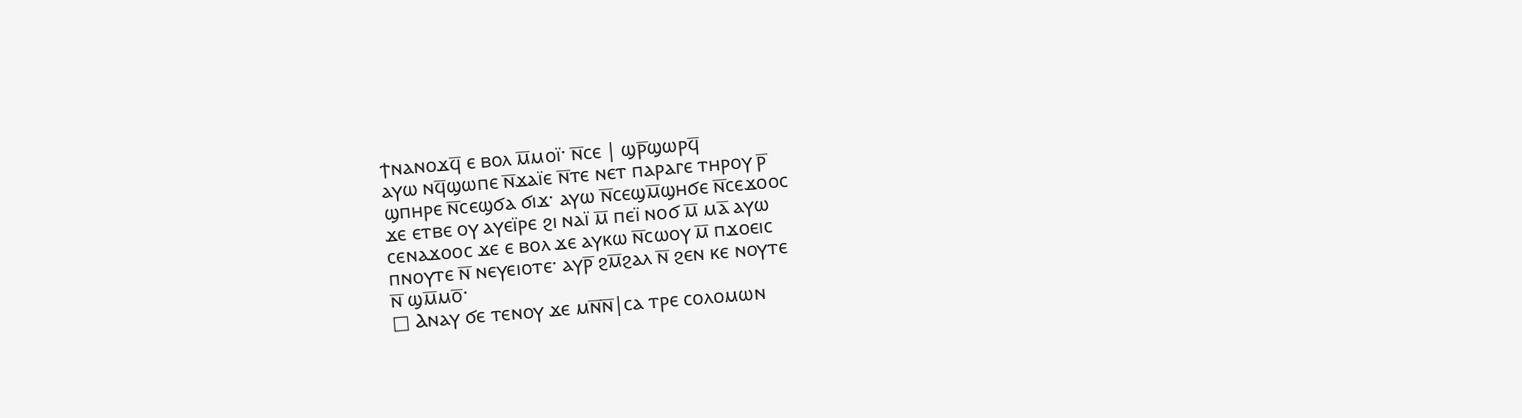ϯⲛⲁⲛⲟϫϥ̅ ⲉ ⲃⲟⲗ ⲙ̅ⲙⲟⲓ̈· ⲛ̅ⲥⲉ | ϣⲣ̅ϣⲱⲣϥ̅
ⲁⲩⲱ ⲛϥ̅ϣⲱⲡⲉ ⲛ̅ϫⲁⲓ̈ⲉ ⲛ̅ⲧⲉ ⲛⲉⲧ ⲡⲁⲣⲁⲅⲉ ⲧⲏⲣⲟⲩ ⲣ̅
ϣⲡⲏⲣⲉ ⲛ̅ⲥⲉϣϭⲁ ϭⲓϫ· ⲁⲩⲱ ⲛ̅ⲥⲉϣⲙ̅ϣⲏϭⲉ ⲛ̅ⲥⲉϫⲟⲟⲥ
ϫⲉ ⲉⲧⲃⲉ ⲟⲩ ⲁⲩⲉⲓ̈ⲣⲉ ϩⲓ ⲛⲁⲓ̈ ⲙ̅ ⲡⲉⲓ̈ ⲛⲟϭ ⲙ̅ ⲙⲁ̅ ⲁⲩⲱ
ⲥⲉⲛⲁϫⲟⲟⲥ ϫⲉ ⲉ ⲃⲟⲗ ϫⲉ ⲁⲩⲕⲱ ⲛ̅ⲥⲱⲟⲩ ⲙ̅ ⲡϫⲟⲉⲓⲥ
ⲡⲛⲟⲩⲧⲉ ⲛ̅ ⲛⲉⲩⲉⲓⲟⲧⲉ· ⲁⲩⲣ̅ ϩⲙ̅ϩⲁⲗ ⲛ̅ ϩⲉⲛ ⲕⲉ ⲛⲟⲩⲧⲉ
ⲛ̅ ϣⲙ̅ⲙⲟ̅·
□ Ⲁⲛⲁⲩ ϭⲉ ⲧⲉⲛⲟⲩ ϫⲉ ⲙⲛ̅ⲛ̅|ⲥⲁ ⲧⲣⲉ ⲥⲟⲗⲟⲙⲱⲛ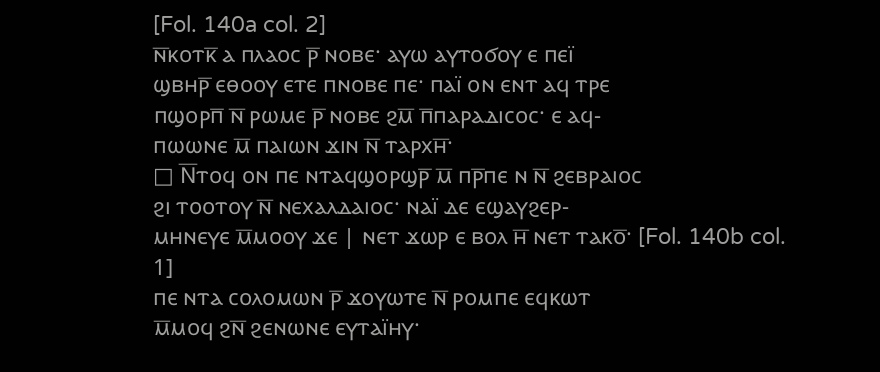[Fol. 140a col. 2]
ⲛ̅ⲕⲟⲧⲕ̅ ⲁ ⲡⲗⲁⲟⲥ ⲣ̅ ⲛⲟⲃⲉ· ⲁⲩⲱ ⲁⲩⲧⲟϭⲟⲩ ⲉ ⲡⲉⲓ̈
ϣⲃⲏⲣ̅ ⲉⲑⲟⲟⲩ ⲉⲧⲉ ⲡⲛⲟⲃⲉ ⲡⲉ· ⲡⲁⲓ̈ ⲟⲛ ⲉⲛⲧ ⲁϥ ⲧⲣⲉ
ⲡϣⲟⲣⲡ̅ ⲛ̅ ⲣⲱⲙⲉ ⲣ̅ ⲛⲟⲃⲉ ϩⲙ̅ ⲡ̅ⲡⲁⲣⲁⲇⲓⲥⲟⲥ· ⲉ ⲁϥ‐
ⲡⲱⲱⲛⲉ ⲙ̅ ⲡⲁⲓⲱⲛ ϫⲓⲛ ⲛ̅ ⲧⲁⲣⲭⲏ̅·
□ Ⲛ̅ⲧⲟϥ ⲟⲛ ⲡⲉ ⲛⲧⲁϥϣⲟⲣϣⲣ̅ ⲙ̅ ⲡⲣ̅ⲡⲉ ⲛ ⲛ̅ ϩⲉⲃⲣⲁⲓⲟⲥ
ϩⲓ ⲧⲟⲟⲧⲟⲩ ⲛ̅ ⲛⲉⲭⲁⲗⲇⲁⲓⲟⲥ· ⲛⲁⲓ̈ ⲇⲉ ⲉϣⲁⲩϩⲉⲣ‐
ⲙⲏⲛⲉⲩⲉ ⲙ̅ⲙⲟⲟⲩ ϫⲉ | ⲛⲉⲧ ϫⲱⲣ ⲉ ⲃⲟⲗ ⲏ̅ ⲛⲉⲧ ⲧⲁⲕⲟ̅· [Fol. 140b col. 1]
ⲡⲉ ⲛⲧⲁ ⲥⲟⲗⲟⲙⲱⲛ ⲣ̅ ϫⲟⲩⲱⲧⲉ ⲛ̅ ⲣⲟⲙⲡⲉ ⲉϥⲕⲱⲧ
ⲙ̅ⲙⲟϥ ϩⲛ̅ ϩⲉⲛⲱⲛⲉ ⲉⲩⲧⲁⲓ̈ⲏⲩ·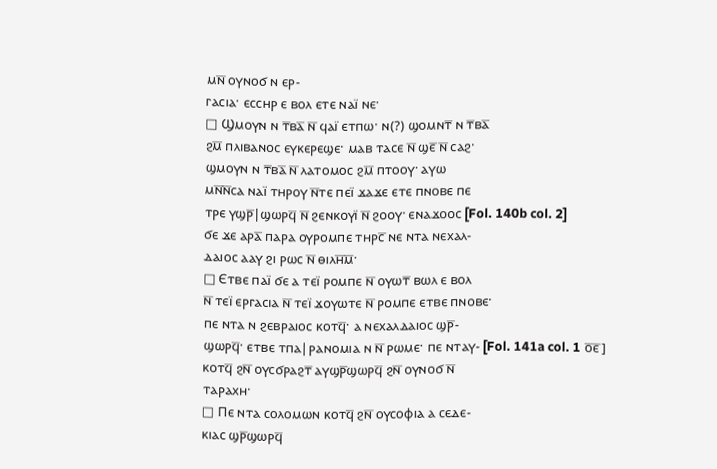ⲙⲛ̅ ⲟⲩⲛⲟϭ ⲛ ⲉⲣ‐
ⲅⲁⲥⲓⲁ· ⲉⲥⲥⲏⲣ ⲉ ⲃⲟⲗ ⲉⲧⲉ ⲛⲁⲓ̈ ⲛⲉ·
□ Ϣⲙⲟⲩⲛ ⲛ ⲧ̅ⲃⲁ̅ ⲛ̅ ϥⲁⲓ̈ ⲉⲧⲡⲱ· ⲛ(?) ϣⲟⲙⲛⲧ̅ ⲛ ⲧ̅ⲃⲁ̅
ϩⲙ̅ ⲡⲗⲓⲃⲁⲛⲟⲥ ⲉⲩⲕⲉⲣⲉϣⲉ· ⲙⲁⲃ ⲧⲁⲥⲉ ⲛ̅ ϣⲉ̅ ⲛ̅ ⲥⲁϩ·
ϣⲙⲟⲩⲛ ⲛ ⲧ̅ⲃⲁ̅ ⲛ̅ ⲗⲁⲧⲟⲙⲟⲥ ϩⲙ̅ ⲡⲧⲟⲟⲩ· ⲁⲩⲱ
ⲙⲛ̅ⲛ̅ⲥⲁ ⲛⲁⲓ̈ ⲧⲏⲣⲟⲩ ⲛ̅ⲧⲉ ⲡⲉⲓ̈ ϫⲁϫⲉ ⲉⲧⲉ ⲡⲛⲟⲃⲉ ⲡⲉ
ⲧⲣⲉ ⲩϣⲣ̅|ϣⲱⲣϥ̅ ⲛ̅ ϩⲉⲛⲕⲟⲩⲓ̈ ⲛ̅ ϩⲟⲟⲩ· ⲉⲛⲁϫⲟⲟⲥ [Fol. 140b col. 2]
ϭⲉ ϫⲉ ⲁⲣⲁ̅ ⲡⲁⲣⲁ ⲟⲩⲣⲟⲙⲡⲉ ⲧⲏⲣⲥ̅ ⲛⲉ ⲛⲧⲁ ⲛⲉⲭⲁⲗ‐
ⲇⲁⲓⲟⲥ ⲁⲁⲩ ϩⲓ ⲣⲱⲥ ⲛ̅ ⲑⲓⲗⲏ̅ⲙ̅·
□ Ⲉⲧⲃⲉ ⲡⲁⲓ̈ ϭⲉ ⲁ ⲧⲉⲓ̈ ⲣⲟⲙⲡⲉ ⲛ̅ ⲟⲩⲱⲧ̅ ⲃⲱⲗ ⲉ ⲃⲟⲗ
ⲛ̅ ⲧⲉⲓ̈ ⲉⲣⲅⲁⲥⲓⲁ ⲛ̅ ⲧⲉⲓ̈ ϫⲟⲩⲱⲧⲉ ⲛ̅ ⲣⲟⲙⲡⲉ ⲉⲧⲃⲉ ⲡⲛⲟⲃⲉ·
ⲡⲉ ⲛⲧⲁ ⲛ ϩⲉⲃⲣⲁⲓⲟⲥ ⲕⲟⲧϥ̅· ⲁ ⲛⲉⲭⲁⲗⲇⲁⲓⲟⲥ ϣⲣ̅‐
ϣⲱⲣϥ̅· ⲉⲧⲃⲉ ⲧⲡⲁ|ⲣⲁⲛⲟⲙⲓⲁ ⲛ ⲛ̅ ⲣⲱⲙⲉ· ⲡⲉ ⲛⲧⲁⲩ‐ [Fol. 141a col. 1 ⲟ̅ⲉ̅]
ⲕⲟⲧϥ̅ ϩⲛ̅ ⲟⲩⲥϭⲣⲁϩⲧ̅ ⲁⲩϣⲣ̅ϣⲱⲣϥ̅ ϩⲛ̅ ⲟⲩⲛⲟϭ ⲛ̅
ⲧⲁⲣⲁⲭⲏ·
□ Ⲡⲉ ⲛⲧⲁ ⲥⲟⲗⲟⲙⲱⲛ ⲕⲟⲧϥ̅ ϩⲛ̅ ⲟⲩⲥⲟⲫⲓⲁ ⲁ ⲥⲉⲇⲉ‐
ⲕⲓⲁⲥ ϣⲣ̅ϣⲱⲣϥ̅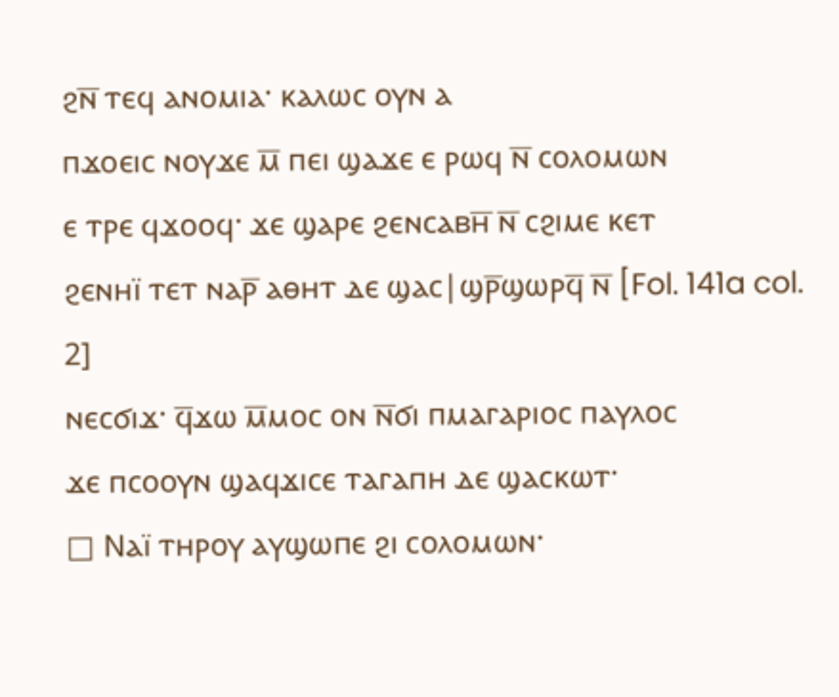ϩⲛ̅ ⲧⲉϥ ⲁⲛⲟⲙⲓⲁ· ⲕⲁⲗⲱⲥ ⲟⲩⲛ ⲁ
ⲡϫⲟⲉⲓⲥ ⲛⲟⲩϫⲉ ⲙ̅ ⲡⲉⲓ ϣⲁϫⲉ ⲉ ⲣⲱϥ ⲛ̅ ⲥⲟⲗⲟⲙⲱⲛ
ⲉ ⲧⲣⲉ ϥϫⲟⲟϥ· ϫⲉ ϣⲁⲣⲉ ϩⲉⲛⲥⲁⲃⲏ̅ ⲛ̅ ⲥϩⲓⲙⲉ ⲕⲉⲧ
ϩⲉⲛⲏⲓ̈ ⲧⲉⲧ ⲛⲁⲣ̅ ⲁⲑⲏⲧ ⲇⲉ ϣⲁⲥ|ϣⲣ̅ϣⲱⲣϥ̅ ⲛ̅ [Fol. 141a col. 2]
ⲛⲉⲥϭⲓϫ· ϥ̅ϫⲱ ⲙ̅ⲙⲟⲥ ⲟⲛ ⲛ̅ϭⲓ ⲡⲙⲁⲅⲁⲣⲓⲟⲥ ⲡⲁⲩⲗⲟⲥ
ϫⲉ ⲡⲥⲟⲟⲩⲛ ϣⲁϥϫⲓⲥⲉ ⲧⲁⲅⲁⲡⲏ ⲇⲉ ϣⲁⲥⲕⲱⲧ·
□ Ⲛⲁⲓ̈ ⲧⲏⲣⲟⲩ ⲁⲩϣⲱⲡⲉ ϩⲓ ⲥⲟⲗⲟⲙⲱⲛ·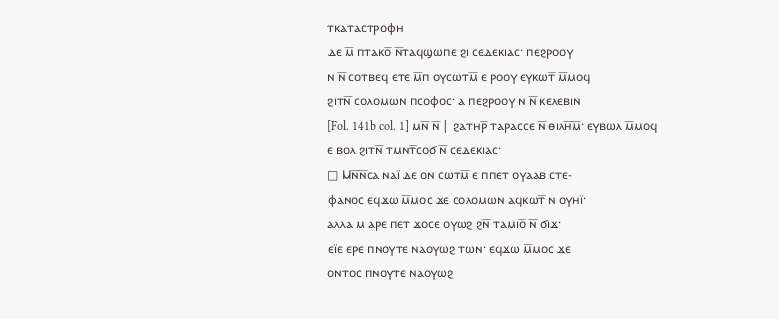ⲧⲕⲁⲧⲁⲥⲧⲣⲟⲫⲏ
ⲇⲉ ⲙ̅ ⲡⲧⲁⲕⲟ̅ ⲛ̅ⲧⲁϥϣⲱⲡⲉ ϩⲓ ⲥⲉⲇⲉⲕⲓⲁⲥ· ⲡⲉϩⲣⲟⲟⲩ
ⲛ ⲛ̅ ⲥⲟⲧⲃⲉϥ ⲉⲧⲉ ⲙ̅ⲡ ⲟⲩⲥⲱⲧⲙ̅ ⲉ ⲣⲟⲟⲩ ⲉⲩⲕⲱⲧ̅ ⲙ̅ⲙⲟϥ
ϩⲓⲧⲛ̅ ⲥⲟⲗⲟⲙⲱⲛ ⲡⲥⲟⲫⲟⲥ· ⲁ ⲡⲉϩⲣⲟⲟⲩ ⲛ ⲛ̅ ⲕⲉⲗⲉⲃⲓⲛ
[Fol. 141b col. 1] ⲙⲛ̅ ⲛ̅ | ϩⲁⲧⲏⲣ̅ ⲧⲁⲣⲁⲥⲥⲉ ⲛ̅ ⲑⲓⲗⲏ̅ⲙ̅· ⲉⲩⲃⲱⲗ ⲙ̅ⲙⲟϥ
ⲉ ⲃⲟⲗ ϩⲓⲧⲛ̅ ⲧⲙⲛⲧ̅ⲥⲟϭ ⲛ̅ ⲥⲉⲇⲉⲕⲓⲁⲥ·
□ Ⲙⲛ̅ⲛ̅ⲥⲁ ⲛⲁⲓ̈ ⲇⲉ ⲟⲛ ⲥⲱⲧⲙ̅ ⲉ ⲡⲡⲉⲧ ⲟⲩⲁⲁⲃ ⲥⲧⲉ‐
ⲫⲁⲛⲟⲥ ⲉϥϫⲱ ⲙ̅ⲙⲟⲥ ϫⲉ ⲥⲟⲗⲟⲙⲱⲛ ⲁϥⲕⲱⲧ̅ ⲛ ⲟⲩⲏⲓ̈·
ⲁⲗⲗⲁ ⲙ ⲁⲣⲉ ⲡⲉⲧ ϫⲟⲥⲉ ⲟⲩⲱϩ ϩⲛ̅ ⲧⲁⲙⲓⲟ̅ ⲛ̅ ϭⲓϫ·
ⲉⲓ̈ⲉ ⲉⲣⲉ ⲡⲛⲟⲩⲧⲉ ⲛⲁⲟⲩⲱϩ ⲧⲱⲛ· ⲉϥϫⲱ ⲙ̅ⲙⲟⲥ ϫⲉ
ⲟⲛⲧⲟⲥ ⲡⲛⲟⲩⲧⲉ ⲛⲁⲟⲩⲱϩ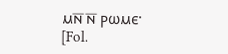ⲙⲛ̅ ⲛ̅ ⲣⲱⲙⲉ·
[Fol.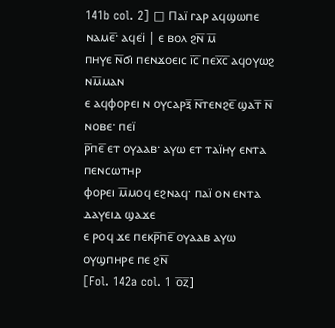141b col. 2] □ Ⲡⲁⲓ̈ ⲅⲁⲣ ⲁϥϣⲱⲡⲉ ⲛⲁⲙⲉ̅· ⲁϥⲉⲓ̈ | ⲉ ⲃⲟⲗ ϩⲛ̅ ⲙ̅
ⲡⲏⲩⲉ ⲛ̅ϭⲓ ⲡⲉⲛϫⲟⲉⲓⲥ ⲓ̅ⲥ̅ ⲡⲉⲭ̅ⲥ̅ ⲁϥⲟⲩⲱϩ ⲛⲙ̅ⲙⲁⲛ
ⲉ ⲁϥⲫⲟⲣⲉⲓ ⲛ ⲟⲩⲥⲁⲣⲝ̅ ⲛ̅ⲧⲉⲛϩⲉ̅ ϣⲁⲧ̅ ⲛ̅ ⲛⲟⲃⲉ· ⲡⲉⲓ̈
ⲣ̅ⲡⲉ̅ ⲉⲧ ⲟⲩⲁⲁⲃ· ⲁⲩⲱ ⲉⲧ ⲧⲁⲓ̈ⲏⲩ ⲉⲛⲧⲁ ⲡⲉⲛⲥⲱⲧⲏⲣ
ⲫⲟⲣⲉⲓ ⲙ̅ⲙⲟϥ ⲉϩⲛⲁϥ· ⲡⲁⲓ̈ ⲟⲛ ⲉⲛⲧⲁ ⲇⲁⲩⲉⲓⲇ ϣⲁϫⲉ
ⲉ ⲣⲟϥ ϫⲉ ⲡⲉⲕⲣ̅ⲡⲉ̅ ⲟⲩⲁⲁⲃ ⲁⲩⲱ ⲟⲩϣⲡⲏⲣⲉ ⲡⲉ ϩⲛ̅
[Fol. 142a col. 1 ⲟ̅ⲍ̅]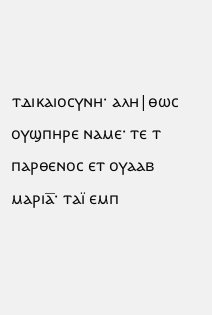ⲧⲇⲓⲕⲁⲓⲟⲥⲩⲛⲏ· ⲁⲗⲏ|ⲑⲱⲥ ⲟⲩϣⲡⲏⲣⲉ ⲛⲁⲙⲉ· ⲧⲉ ⲧ
ⲡⲁⲣⲑⲉⲛⲟⲥ ⲉⲧ ⲟⲩⲁⲁⲃ ⲙⲁⲣⲓⲁ̅· ⲧⲁⲓ̈ ⲉⲙⲡ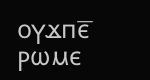ⲟⲩϫⲡⲉ̅
ⲣⲱⲙⲉ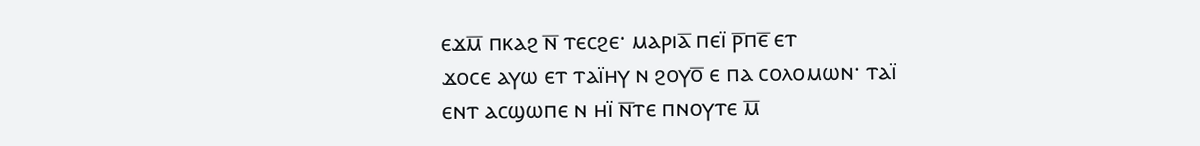ⲉϫⲙ̅ ⲡⲕⲁϩ ⲛ̅ ⲧⲉⲥϩⲉ· ⲙⲁⲣⲓⲁ̅ ⲡⲉⲓ̈ ⲣ̅ⲡⲉ̅ ⲉⲧ
ϫⲟⲥⲉ ⲁⲩⲱ ⲉⲧ ⲧⲁⲓ̈ⲏⲩ ⲛ ϩⲟⲩⲟ̅ ⲉ ⲡⲁ ⲥⲟⲗⲟⲙⲱⲛ· ⲧⲁⲓ̈
ⲉⲛⲧ ⲁⲥϣⲱⲡⲉ ⲛ ⲏⲓ̈ ⲛ̅ⲧⲉ ⲡⲛⲟⲩⲧⲉ ⲙ̅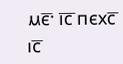ⲙⲉ̅· ⲓ̅ⲥ̅ ⲡⲉⲭⲥ̅
ⲓⲥ̅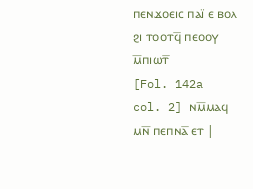ⲡⲉⲛϫⲟⲉⲓⲥ ⲡⲁⲓ̈ ⲉ ⲃⲟⲗ ϩⲓ ⲧⲟⲟⲧϥ̅ ⲡⲉⲟⲟⲩ ⲙ̅ⲡⲓⲱⲧ̅
[Fol. 142a col. 2] ⲛⲙ̅ⲙⲁϥ ⲙⲛ̅ ⲡⲉⲡⲛⲁ̅ ⲉⲧ |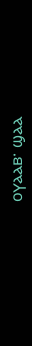ⲟⲩⲁⲁⲃ· ϣⲁⲁ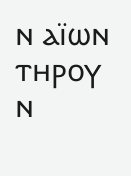ⲛ ⲁⲓ̈ⲱⲛ ⲧⲏⲣⲟⲩ
ⲛ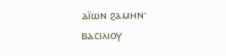ⲁⲓ̈ⲱⲛ ϩⲁⲙⲏⲛ·
ⲃⲁⲥⲓⲗⲓⲟⲩ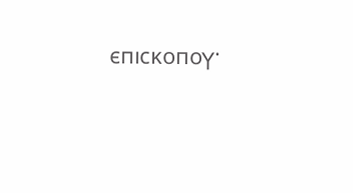ⲉⲡⲓⲥⲕⲟⲡⲟⲩ·